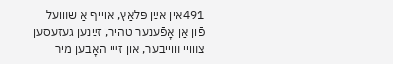491אין אײַן פּלאַץ, אױיף אַ שװועל פֿון אַן אָפֿענער טהיר, זײַנען געזעסען צװויי װוייבער, און זײי האָבען מיר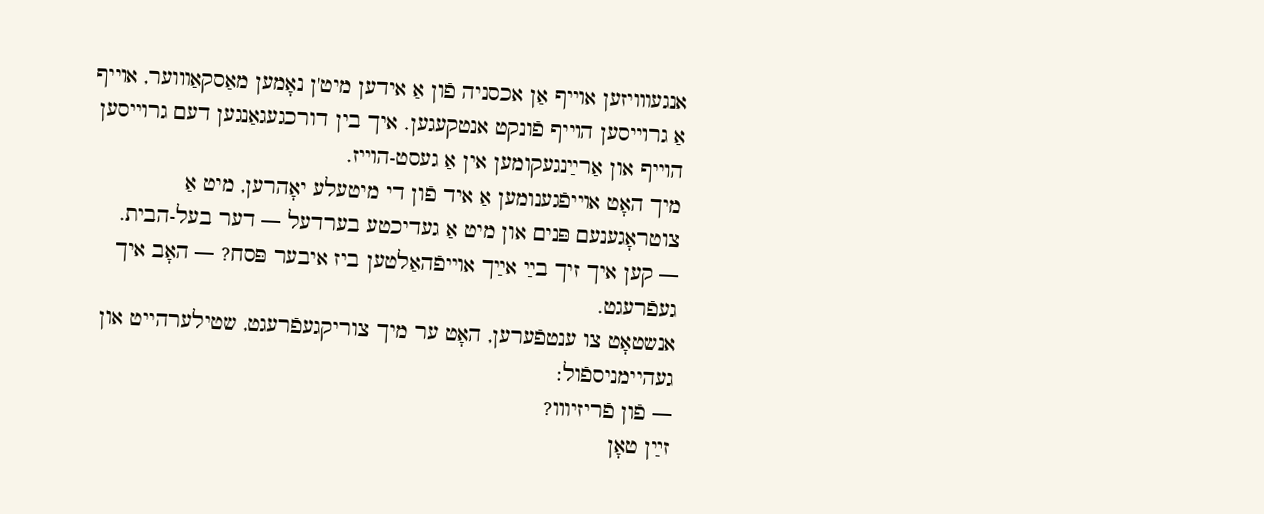אנגעװויזען אױיף אַן אכסניה פֿון אַ אידען מיט'ן נאָמען מאַסקאַװוער, אױיף אַ גרױיסען הױיף פֿונקט אנטקעגען. איך בין דורכגעגאַנגען דעם גרױיסען הױיף און אַרײַנגעקומען אין אַ געסט-הױיז.
מיך האָט אױיפֿגענומען אַ איד פֿון די מיטעלע יאָהרען, מיט אַ צוטראָגענעם פּנים און מיט אַ געדיכטע בערדעל — דער בעל-הבית.
— קען איך זיך בײַ אײַך אױיפֿהאַלטען ביז איבער פּסח? — האָב איך געפֿרעגט.
אנשטאָט צו ענטפֿערען, האָט ער מיך צוריקגעפֿרעגט, שטילערהייט און געהיימניספֿול:
— פֿון פֿריזיװו?
זײַן טאָן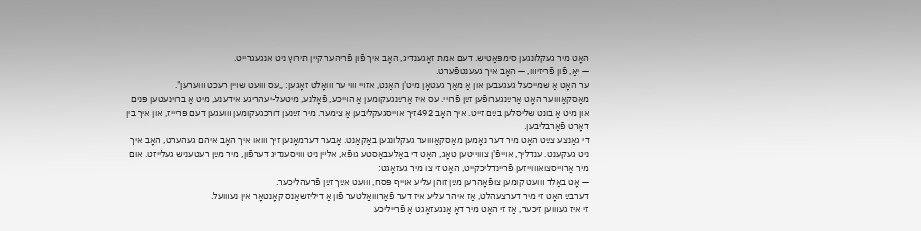האָט מיר געקלונגען סימפּאַטיש. דעם אמת זאָגענדיג, האָב איך פֿון פֿריהער קײן תירוץ ניט אנגעגרייט.
— יאַ, פֿון פֿריזיװו, — האָב איך געענטפֿערט.
ער האָט אַ שמייכעל געגעבען און אַ מאַך געטאָן מיט'ן האַנט, אזױי װוי ער װואָלט זאָגען: „עס װועט שױין רעכט װוערען".
מאַסקאַװוער האָט אַרײַנגערופֿען זײַן פֿרױי. עס איז אַרײַנגעקומען אַ הױיכע, פֿאָלנע, מיטעל-יעהריגע אידענע, מיט אַ ברוינעטען פּנים און מיט אַ בונט שליסלען בײַם זייט. איך האָב 492זיך אױיסגעקליבען אַ צימער. מיר זײַנען דורכגעקומען װועגען דעם פּרײיז, און איך בין דאָרט פֿאַרבליבען.
די גאַנצע צײַט האָט מיר דער נאָמען מאַסקאַװוער געקלונגען באַקאַנט. אָבער דערמאָנען זיך װואו איך האָב איהם געהערט, האָב איך ניט געקענט. ענדליך, אױיפֿ'ן צװוייטען טאָג, האָט די באַלעבאַסטע גופֿא, אלײן ניט װויסענדיג דערפֿון, מיר מײַן רעטעניש געלייזט. אום מיר אַרױיסצואװוייזען פֿריינדליכקייט, האָט זי צו מיר געזאָגט:
— אָט באַלד װועט קומען צופֿאָהרען מײַן זוהן עליע אױיף פּסח, װועט אײַך זײַן פֿרעהליכער.
דערבײַ האָט זי מיר דערצעהלט, אַז איהר עליע איז דער פֿאַרװואַלטער פֿון אַ דיליזשאַנס קאָנטאָר אין נעװועל.
זי איז געװוען זיכער, אַז זי האָט מיר דאָ אַנגעזאָגט אַ פֿרייליכע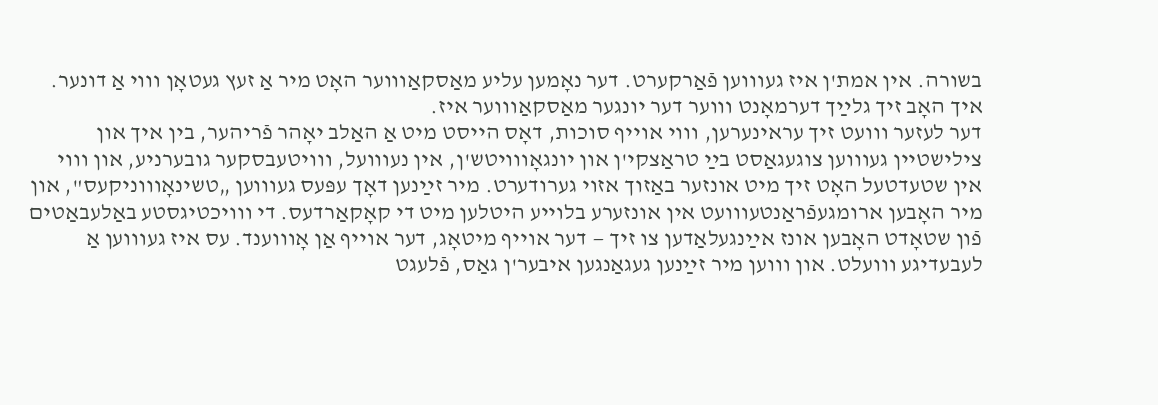בשורה. אין אמת'ן איז געװוען פֿאַרקערט. דער נאָמען עליע מאַסקאַװוער האָט מיר אַ זעץ געטאָן װוי אַ דונער. איך האָב זיך גלײַך דערמאָנט װוער דער יונגער מאַסקאַװוער איז.
דער לעזער װועט זיך עראינערען, װוי אױיף סוכות, דאָס הייסט מיט אַ האַלב יאָהר פֿריהער, בין איך און צילישטיין געװוען צוגעגאַסט בײַ טראַצקי'ן און יונגאָװויטש'ן, אין נעװועל, װויטעבסקער גובערניע, און װוי אין שטעדטעל האָט זיך מיט אונזער באַזוך אזױ גערודערט. מיר זײַנען דאָך עפּעס געװוען „טשינאָװוניקעס", און מיר האָבען ארומגעפֿראַנטעװועט אין אונזערע בלױיע היטלען מיט די קאָקאַרדעס. די װויכטיגסטע באַלעבאַטים פֿון שטאָדט האָבען אונז אײַנגעלאַדען צו זיך — דער אױיף מיטאָג, דער אױיף אַן אָװוענד. עס איז געװוען אַ לעבעדיגע װועלט. און װוען מיר זײַנען געגאַנגען איבער'ן גאַס, פֿלעגט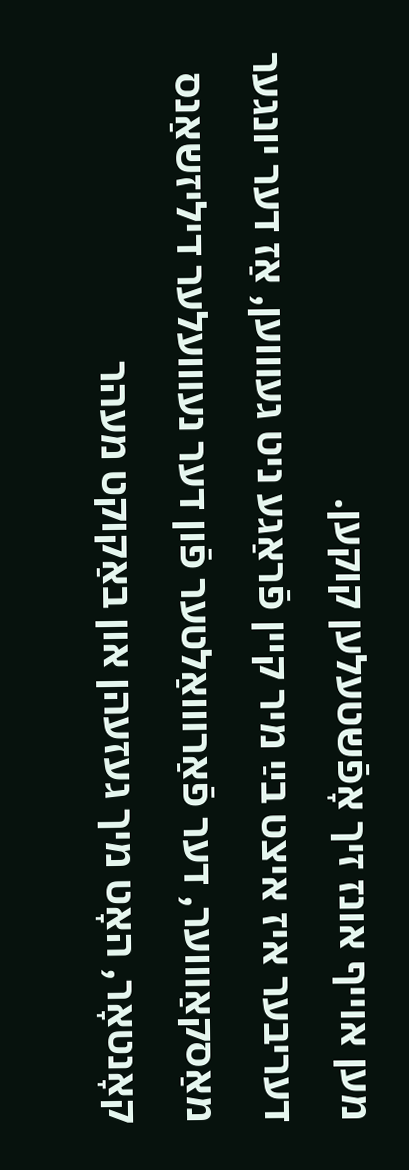מען אױיף אונז זיך אָפֿשטעלען קוקען.
דעריבער איז איצט בײַ מיר קײן פֿראַגע ניט געװוען, אַז דער יונגער מאַסקאַװוער, דער פֿאַרװואַלטער פֿון דער נעװועלער דיליזשאַנס קאָנטאָר, האָט מיך געזעהן און באַקוקט מעהר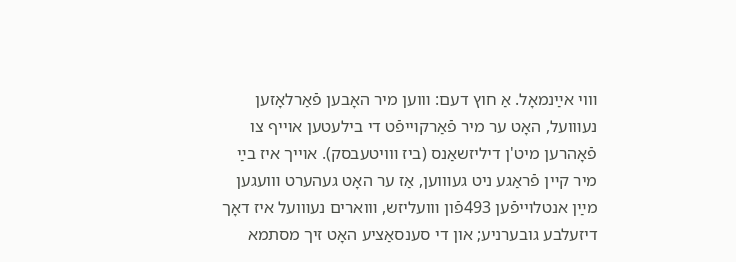װוי אײַנמאָל. אַ חוץ דעם: װוען מיר האָבען פֿאַרלאָזען נעװועל, האָט ער מיר פֿאַרקױיפֿט די בילעטען אױיף צו פֿאָהרען מיט'ן דיליזשאַנס (ביז װויטעבסק). אױיך איז בײַ מיר קײן פֿראַגע ניט געװוען, אַז ער האָט געהערט װועגען מײַן אנטלױיפֿען 493פֿון װועליזש, װוארים נעװועל איז דאָך דיזעלבע גובערניע; און די סענסאַציע האָט זיך מסתמא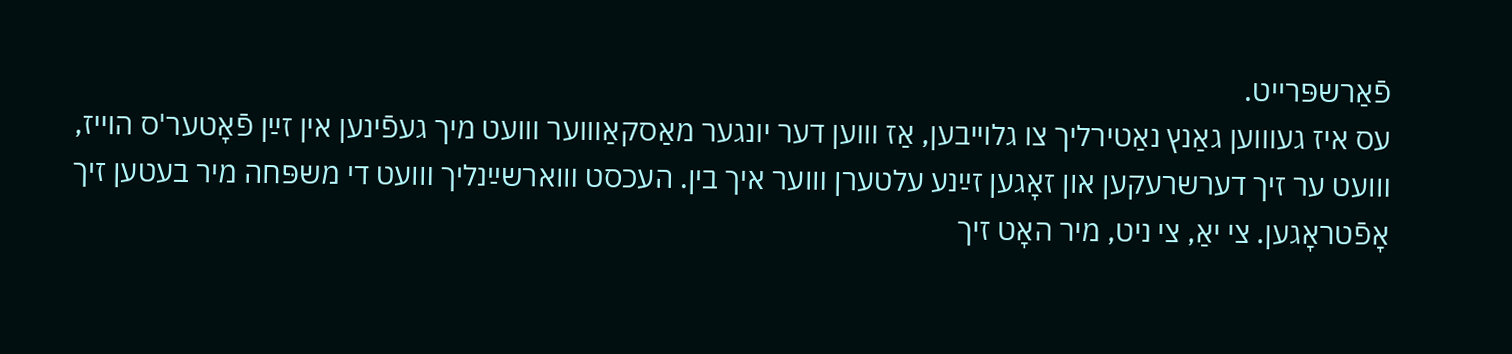פֿאַרשפּרייט.
עס איז געװוען גאַנץ נאַטירליך צו גלױיבען, אַז װוען דער יונגער מאַסקאַװוער װועט מיך געפֿינען אין זײַן פֿאָטער'ס הױיז, װועט ער זיך דערשרעקען און זאָגען זײַנע עלטערן װוער איך בין. העכסט װוארשײַנליך װועט די משפּחה מיר בעטען זיך אָפֿטראָגען. צי יאַ, צי ניט, מיר האָט זיך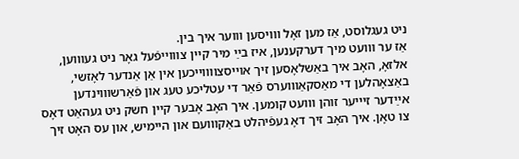ניט געגלוסט, אַז מען זאָל װויסען װוער איך בין.
אַז ער װועט מיך דערקענען, איז בײַ מיר קײן צװוייפֿעל גאָר ניט געװוען, אלזאָ, האָב איך באַשלאָסען זיך אױיסצוװוייכען אין אַן אַנדער לאָזשי, באַצאָהלען די מאַסקאַװוערס פֿאַר די עטליכע טעג און פֿאַרשװוינדען אײַדער זײיער זוהן װועט קומען. איך האָב אָבער קײן חשק ניט געהאַט דאָס צו טאָן. איך האָב זיך דאָ געפֿיהלט באַקװועם און היימיש, און עס האָט זיך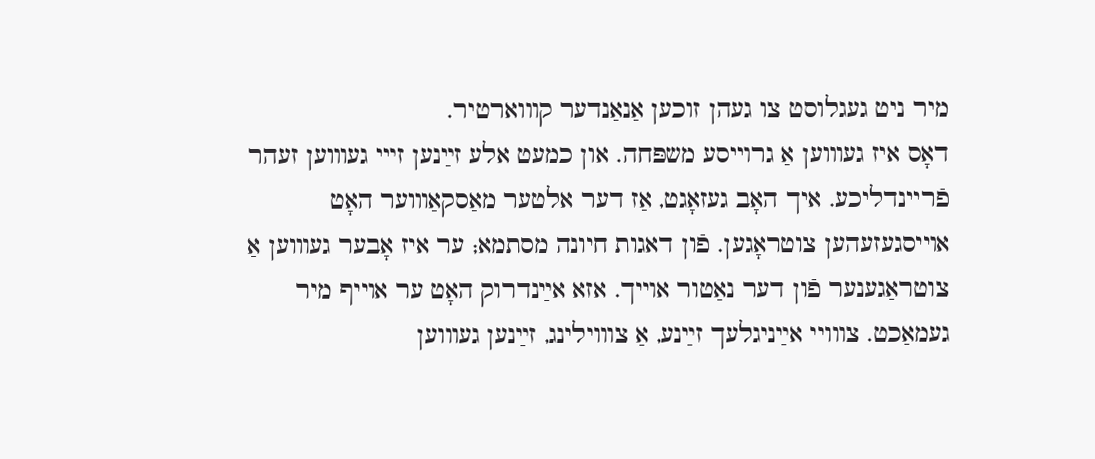מיר ניט געגלוסט צו געהן זוכען אַנאַנדער קװוארטיר.
דאָס איז געװוען אַ גרױיסע משפּחה. און כמעט אלע זײַנען זײי געװוען זעהר פֿריינדליכע. איך האָב געזאָגט, אַז דער אלטער מאַסקאַװוער האָט אױיסגעזעהען צוטראָגען. פֿון דאגות חיונה מסתמא; ער איז אָבער געװוען אַ צוטראַגענער פֿון דער נאַטור אױיך. אזא אײַנדרוק האָט ער אױיף מיר געמאַכט. צװויי אײַניגלעך זײַנע, אַ צװוילינג, זײַנען געװוען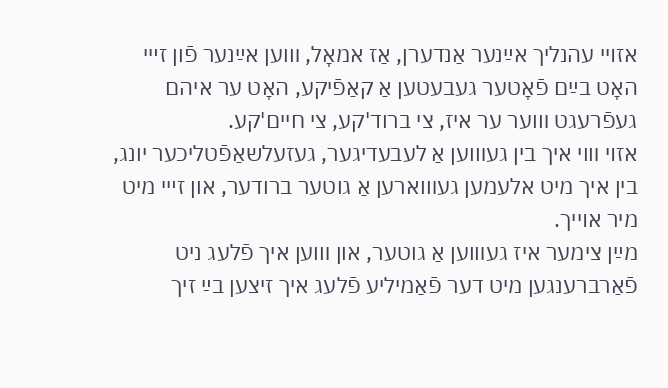אזױי עהנליך אײַנער אַנדערן, אַז אמאָל, װוען אײַנער פֿון זײי האָט בײַם פֿאָטער געבעטען אַ קאַפֿיקע, האָט ער איהם געפֿרעגט װוער ער איז, צי ברוד'קע, צי חיים'קע.
אזױ װוי איך בין געװוען אַ לעבעדיגער, געזעלשאַפֿטליכער יונג, בין איך מיט אלעמען געװוארען אַ גוטער ברודער, און זײי מיט מיר אױיך.
מײַן צימער איז געװוען אַ גוטער, און װוען איך פֿלעג ניט פֿאַרברענגען מיט דער פֿאַמיליע פֿלעג איך זיצען בײַ זיך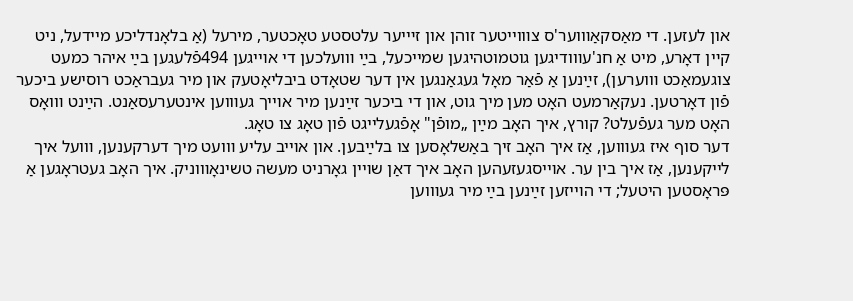און לעזען. די מאַסקאַװוער'ס צװוייטער זוהן און זײיער עלטסטע טאָכטער, מירעל (אַ בלאָנדליכע מיידעל, ניט קײן דאָרע, מיט אַ חנ'עװודיגען גוטמוטהיגען שמייכעל, בײַ װועלכען די אױיגען 494פֿלעגען בײַ איהר כמעט צוגעמאַכט װוערען), זײַנען אַ פֿאַר מאָל געגאַנגען אין דער שטאָדט ביבליאָטעק און מיר געבראַכט רוסישע ביכער פֿון דאָרטען. נעקאַרמעט האָט מען מיך גוט, און די ביכער זײַנען מיר אױיך געװוען אינטערעסאַנט. הײַנט װואָס האָט מער געפֿעלט? קורץ, איך האָב מײַן „מופֿן" אָפֿגעלייגט פֿון טאָג צו טאָג.
דער סוף איז געװוען, אַז איך האָב זיך באַשלאָסען צו בלײַבען. און אױיב עליע װועט מיך דערקענען, װועל איך לייקענען, אַז איך בין ער. אױיסגעזעהען האָב איך דאַן שױין גאָרניט מעשה טשינאָװוניק. איך האָב געטראָגען אַ פּראָסטען היטעל; די הױיזען זײַנען בײַ מיר געװוען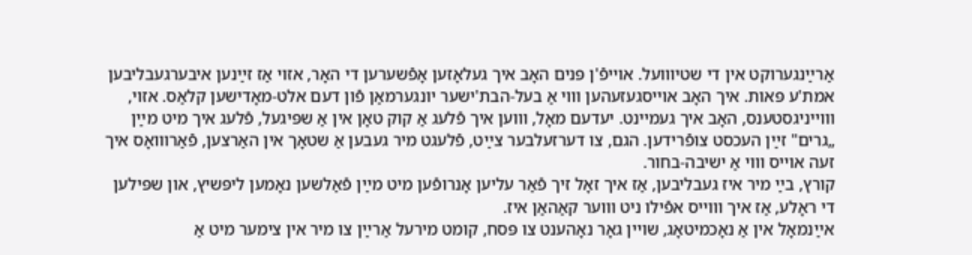אַרײַנגערוקט אין די שטיװועל. אױיפֿ'ן פּנים האָב איך געלאָזען אָפֿשערען די האָר, אזױ אַז זײַנען איבערגעבליבען אמת'ע פּאות. איך האָב אױיסגעזעהען װוי אַ בעל-הבת'ישער יונגערמאַן פֿון דעם אלט-מאָדישען קלאַס. אזױ, װוייניגסטענס, האָב איך געמיינט. יעדעם מאָל, װוען איך פֿלעג אַ קוק טאָן אין אַ שפּיגעל, פֿלעג איך מיט מײַן „גרים" זײַן העכסט צופֿרידען. הגם, צו דערזעלבער צײַט, פֿלעגט מיר געבען אַ שטאָך אין האַרצען, פֿאַרװואָס איך זעה אױיס װוי אַ ישיבה-בחור.
קורץ, בײַ מיר איז געבליבען, אַז איך זאָל זיך פֿאַר עליען אָנרופֿען מיט מײַן פֿאַלשען נאָמען ליפּשיץ, און שפּילען די ראָלע, אַז איך װוייס אפֿילו ניט װוער קאַהאַן איז.
אײַנמאָל אין אַ נאָכמיטאָג, שױין גאָר נאָהענט צו פּסח, קומט מירעל אַרײַן צו מיר אין צימער מיט אַ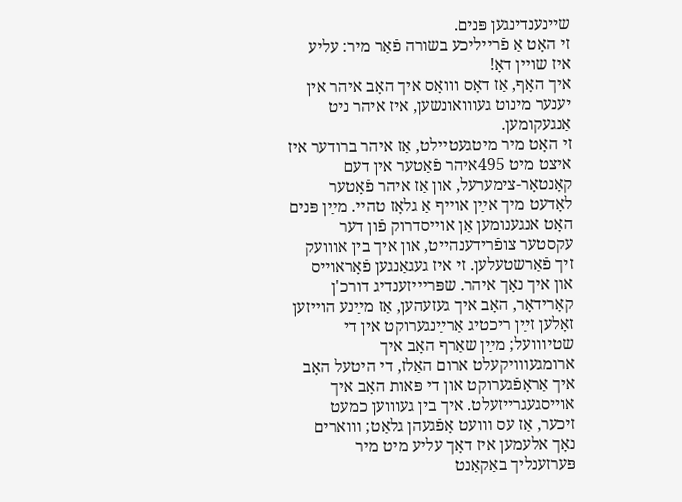שיינענדינגען פּנים.
זי האָט אַ פֿרייליכע בשורה פֿאַר מיר: עליע איז שױין דאָ!
איך האָף, אַז דאָס װואָס איך האָב איהר אין יענער מינוט געװואונשען, איז איהר ניט אַנגעקומען.
זי האָט מיר מיטגעטיילט, אַז איהר ברודער איז איצט מיט 495איהר פֿאַטער אין דעם קאָנטאָר-צימערעל, און אַז איהר פֿאָטער לאָדעט מיך אײַן אױיף אַ גלאָז טהיי. מײַן פּנים האָט אנגענומען אַן אױיסדרוק פֿון דער עקסטער צופֿרידענהייט, און איך בין אװועק זיך פֿאַרשטעלען. זי איז געגאַנגען פֿאָראױיס און איך נאָך איהר. שפּרײיזענדיג דורכ'ן קאָרידאָר, האָב איך געזעהען, אַז מײַנע הױיזען זאָלען זײַן ריכטיג אַרײַנגערוקט אין די שטיװועל; מײַן שאַרף האָב איך ארומגעװויקעלט ארום האַלז, די היטעל האָב איך אַראָפֿגערוקט און די פּאות האָב איך אױיסגעגרייזעלט. איך בין געװוען כמעט זיכער, אַז עס װועט אָפֿגעהן גלאַט; װוארים נאָך אלעמען איז דאָך עליע מיט מיר פּערזענליך באַקאַנט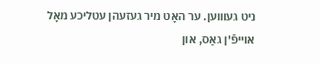ניט געװוען. ער האָט מיר געזעהן עטליכע מאָל אױיפֿ'ן גאַס, און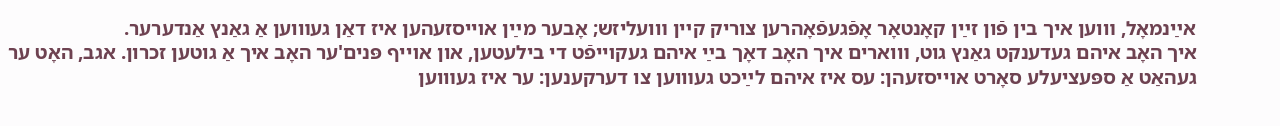אײַנמאָל, װוען איך בין פֿון זײַן קאָנטאָר אָפֿגעפֿאָהרען צוריק קײן װועליזש; אָבער מײַן אױיסזעהען איז דאַן געװוען אַ גאַנץ אַנדערער.
איך האָב איהם געדענקט גאַנץ גוט, װוארים איך האָב דאָך בײַ איהם געקױיפֿט די בילעטען, און אױיף פּנים'ער האָב איך אַ גוטען זכרון. אגב, האָט ער געהאַט אַ ספּעציעלע סאָרט אױיסזעהן: עס איז איהם לײַכט געװוען צו דערקענען: ער איז געװוען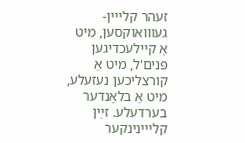זעהר קלײין-געװואוקסען, מיט אַ קײלעכדיגען פּנים'ל, מיט אַ קורצליכען נעזעלע, מיט אַ בלאָנדער בערדעלע. זײַן קלײינינקער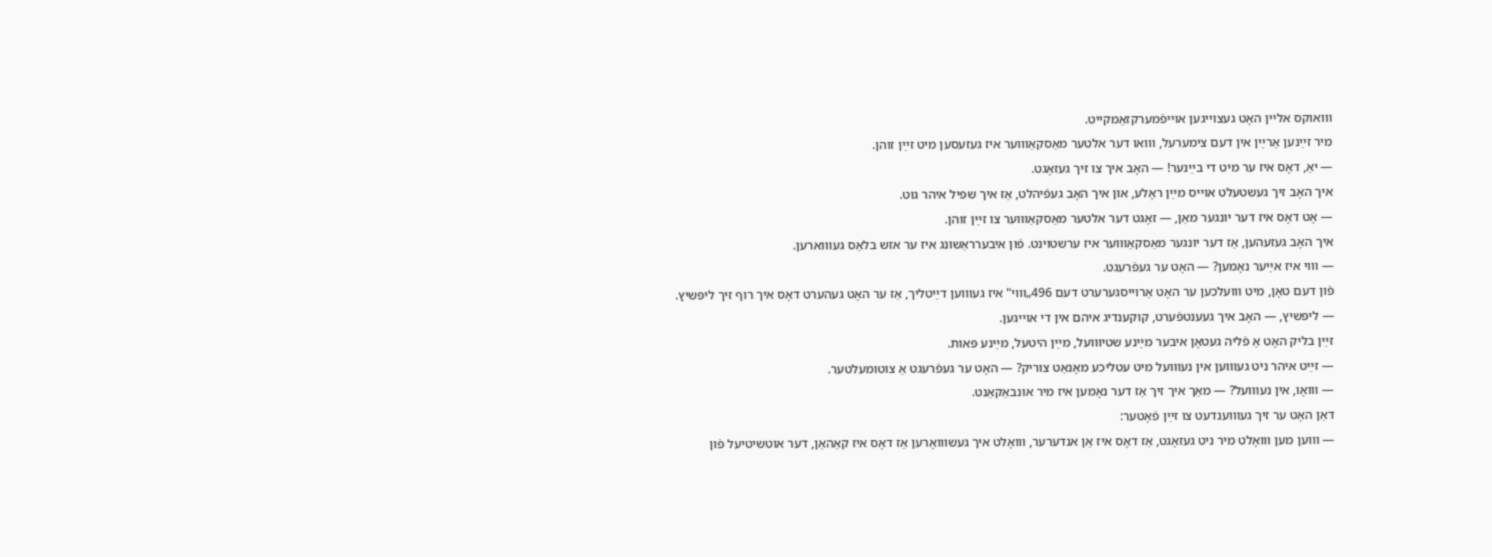װואוקס אלײן האָט געצױיגען אױיפֿמערקזאַמקייט.
מיר זײַנען אַרײַן אין דעם צימערעל, װואו דער אלטער מאַסקאַװוער איז געזעסען מיט זײַן זוהן.
— יאַ, דאָס איז ער מיט די בײַנער! — האָב איך צו זיך געזאָגט.
איך האָב זיך געשטעלט אױיס מײַן ראָלע, און איך האָב געפֿיהלט, אַז איך שפּיל איהר גוט.
— אָט דאָס איז דער יונגער מאַן, — זאָגט דער אלטער מאַסקאַװוער צו זײַן זוהן.
איך האָב געזעהען, אַז דער יונגער מאַסקאַװוער איז ערשטוינט. פֿון איבערראַשונג איז ער אזש בלאַס געװוארען.
— װוי איז אײַער נאָמען? — האָט ער געפֿרעגט.
פֿון דעם טאָן, מיט װועלכען ער האָט אַרױיסגערערט דעם 496„װוי" איז געװוען דײַטליך, אַז ער האָט געהערט דאָס איך רוף זיך ליפּשיץ.
— ליפּשיץ, — האָב איך געענטפֿערט, קוקענדיג איהם אין די אױיגען.
זײַן בליק האָט אַ פֿליה געטאָן איבער מײַנע שטיװועל, מײַן היטעל, מײַנע פּאות.
— זײַט איהר ניט געװוען אין נעװועל מיט עטליכע מאָנאַט צוריק? — האָט ער געפֿרעגט אַ צוטומעלטער.
— װואָו, אין נעװועל? — מאַך איך זיך אַז דער נאָמען איז מיר אונבאַקאַנט.
דאַן האָט ער זיך געװוענדעט צו זײַן פֿאָטער:
— װוען מען װואָלט מיר ניט געזאָגט, אַז דאָס איז אַן אנדערער, װואָלט איך געשװואָרען אַז דאָס איז קאַהאַן, דער אוטשיטיעל פֿון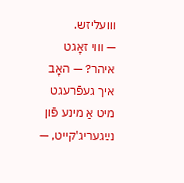װועליזש.
— װוי זאָגט איהר? — האָב איך געפֿרעגט מיט אַ מינע פֿון נײַגעריג'קייט, —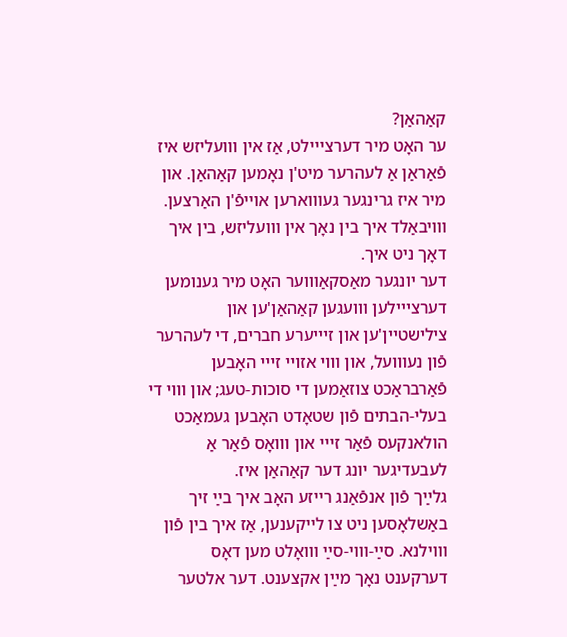קאַהאַן?
ער האָט מיר דערצײילט, אַז אין װועליזש איז פֿאַראַן אַ לעהרער מיט'ן נאָמען קאַהאַן. און מיר איז גרינגער געװוארען אױיפֿ'ן האַרצען. װויבאַלד איך בין נאָך אין װועליזש, בין איך דאָך ניט איך.
דער יונגער מאַסקאַװוער האָט מיר גענומען דערצײילען װועגען קאַהאַן'ען און צילישטיין'ען און זײיערע חברים, די לעהרער פֿון נעװועל, און װוי אזױי זײי האָבען פֿאַרבראַכט צוזאַמען די סוכות-טעג; און װוי די בעלי-הבתים פֿון שטאָדט האָבען געמאַכט הולאנקעס פֿאַר זײי און װואָס פֿאַר אַ לעבעדיגער יונג דער קאַהאַן איז.
גלײַך פֿון אנפֿאַנג רייזע האָב איך בײַ זיך באַשלאָסען ניט צו לייקענען, אַז איך בין פֿון װוילנא. סײַ-װוי-סײַ װואָלט מען דאָס דערקענט נאָך מײַן אקצענט. דער אלטער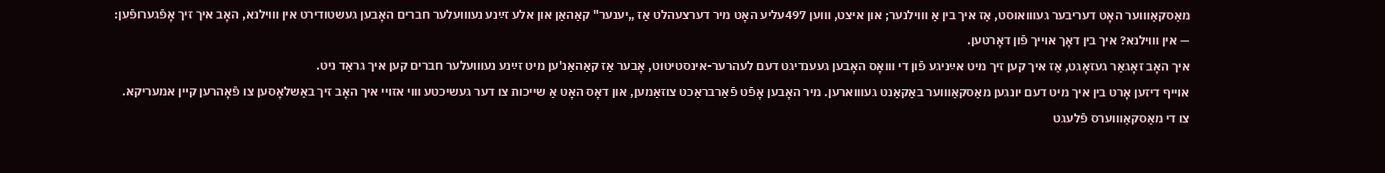מאַסקאַװוער האָט דעריבער געװואוסט, אַז איך בין אַ װוילנער; און איצט, װוען 497עליע האָט מיר דערצעהלט אַז „יענער" קאַהאַן און אלע זײַנע נעװועלער חברים האָבען געשטודירט אין װוילנא, האָב איך זיך אָפֿגערופֿען:
— אין װוילנא? איך בין דאָך אױיך פֿון דאָרטען.
איך האָב זאָגאַר געזאָגט, אַז איך קען זיך מיט אײַניגע פֿון די װואָס האָבען געענדיגט דעם לעהרער-אינסטיטוט, אָבער אַז קאַהאַנ'ען מיט זײַנע נעװועלער חברים קען איך גראַד ניט.
אױיף דיזען אָרט בין איך מיט דעם יונגען מאַסקאַװוער באַקאַנט געװוארען. מיר האָבען אָפֿט פֿאַרבראַכט צוזאַמען, און דאָס האָט אַ שייכות צו דער געשיכטע װוי אזױי איך האָב זיך באַשלאָסען צו פֿאָהרען קײן אמעריקא.
צו די מאַסקאַװוערס פֿלעגט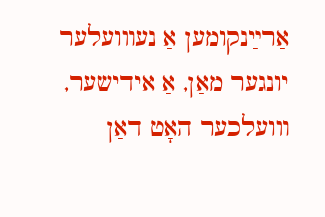אַרײַנקומען אַ נעװועלער יונגער מאַן, אַ אידישער, װועלכער האָט דאַן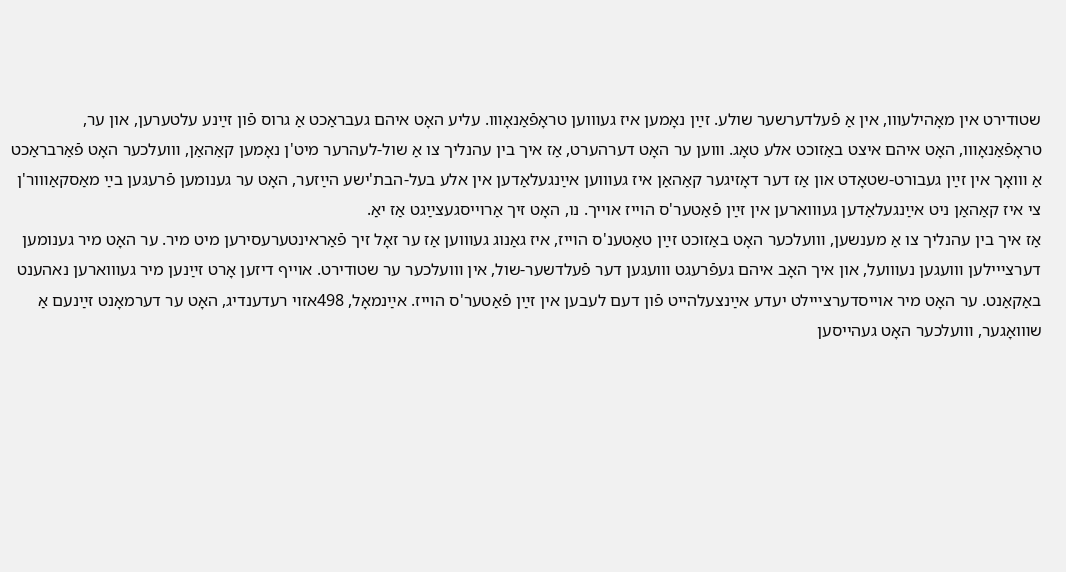שטודירט אין מאָהילעװו, אין אַ פֿעלדערשער שולע. זײַן נאָמען איז געװוען טראָפֿאַנאָװו. עליע האָט איהם געבראַכט אַ גרוס פֿון זײַנע עלטערען, און ער, טראָפֿאַנאָװו, האָט איהם איצט באַזוכט אלע טאָג. װוען ער האָט דערהערט, אַז איך בין עהנליך צו אַ שול-לעהרער מיט'ן נאָמען קאַהאַן, װועלכער האָט פֿאַרבראַכט אַ װואָך אין זײַן געבורט-שטאָדט און אַז דער דאָזיגער קאַהאַן איז געװוען אײַנגעלאַדען אין אלע בעל-הבת'ישע הײַזער, האָט ער גענומען פֿרעגען בײַ מאַסקאַװור'ן צי איז קאַהאַן ניט אײַנגעלאַדען געװוארען אין זײַן פֿאַטער'ס הױיז אױיך. נו, האָט זיך אַרױיסגעצײַגט אַז יאַ.
אַז איך בין עהנליך צו אַ מענשען, װועלכער האָט באַזוכט זײַן טאַטענ'ס הױיז, איז גאַנוג געװוען אַז ער זאָל זיך פֿאַראינטערעסירען מיט מיר. ער האָט מיר גענומען דערצײילען װועגען נעװועל, און איך האָב איהם געפֿרעגט װועגען דער פֿעלדשער-שול, אין װועלכער ער שטודירט. אױיף דיזען אָרט זײַנען מיר געװוארען נאהענט באַקאַנט. ער האָט מיר אױיסדערצײילט יעדע אײַנצעלהייט פֿון דעם לעבען אין זײַן פֿאַטער'ס הױיז. אײַנמאָל, 498אזױ רעדענדיג, האָט ער דערמאָנט זײַנעם אַ שװואָגער, װועלכער האָט געהייסען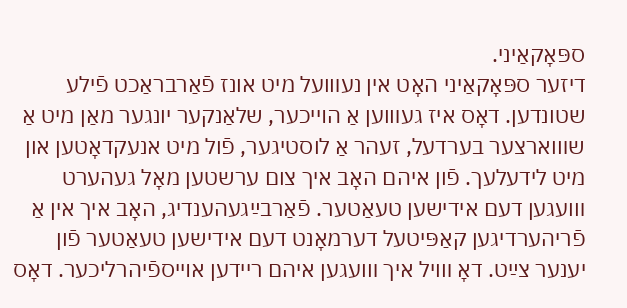ספּאָקאַיני.
דיזער ספּאָקאַיני האָט אין נעװועל מיט אונז פֿאַרבראַכט פֿילע שטונדען. דאָס איז געװוען אַ הױיכער, שלאַנקער יונגער מאַן מיט אַ שװוארצער בערדעל, זעהר אַ לוסטיגער, פֿול מיט אנעקדאָטען און מיט לידעלעך. פֿון איהם האָב איך צום ערשטען מאָל געהערט װועגען דעם אידישען טעאַטער. פֿאַרבײַגעהענדיג, האָב איך אין אַ פֿריהערדיגען קאַפּיטעל דערמאָנט דעם אידישען טעאַטער פֿון יענער צײַט. דאָ װויל איך װועגען איהם ריידען אױיספֿיהרליכער. דאָס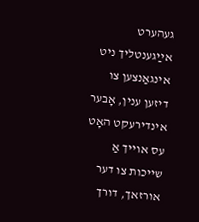געהערט אײַגענטליך ניט אינגאַנצען צו דיזען ענין, אָבער אינדירעקט האָט עס אױיך אַ שייכות צו דער אורזאך, דורך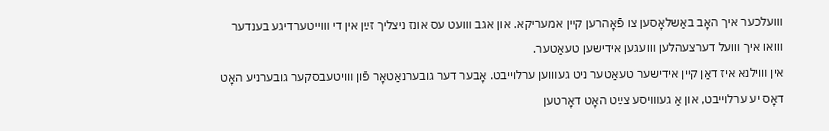װועלכער איך האָב באַשלאָסען צו פֿאָהרען קײן אמעריקא. און אגב װועט עס אונז ניצליך זײַן אין די װוייטערדיגע בענדער װואו איך װועל דערצעהלען װועגען אידישען טעאַטער.
אין װוילנא איז דאַן קײן אידישער טעאַטער ניט געװוען ערלױיבט. אָבער דער גובערנאַטאָר פֿון װויטעבסקער גובערניע האָט דאָס יע ערלױיבט, און אַ געװויסע צײַט האָט דאָרטען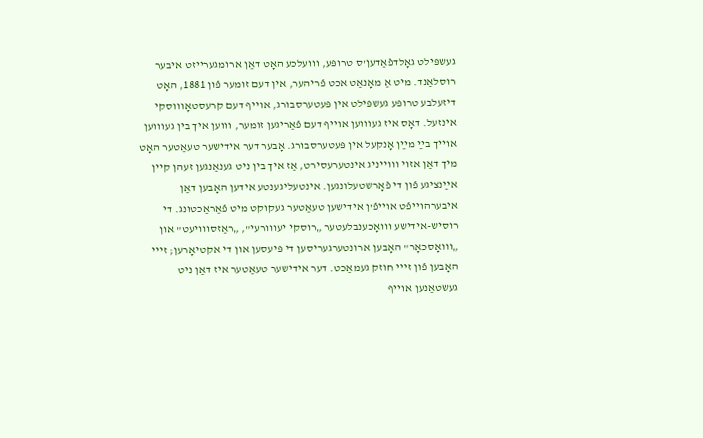געשפּילט גאָלדפֿאַדען'ס טרופּע, װועלכע האָט דאַן ארומגערייזט איבער רוסלאַנד. מיט אַ מאָנאַט אכט פֿריהער, אין דעם זומער פֿון 1881, האָט דיזעלבע טרופּע געשפּילט אין פּעטערסבורג, אױיף דעם קרעסטאָװוסקי אינזעל. דאָס איז געװוען אױיף דעם פֿאַריגען זומער, װוען איך בין געװוען אױיך בײַ מײַן אָנקעל אין פּעטערסבורג. אָבער דער אידישער טעאַטער האָט מיך דאַן אזױ װוייניג אינטערעסירט, אַז איך בין ניט גענאַנגען זעהן קײן אײַנציגע פֿון די פֿאָרשטעלונגען. אינטעליגענטע אידען האָבען דאַן איבערהױיפֿט אױיפֿ'ן אידישען טעאַטער געקוקט מיט פֿאַראַכטונג. די רוסיש-אידישע װואָכענבלעטער „רוסקי יעװורעי", „ראַזסװויעט" און „װואָסכאָר" האָבען ארונטערגעריסען די פּיעסען און די אקטיאָרען; זײי האָבען פֿון זײי חוזק געמאַכט. דער אידישער טעאַטער איז דאַן ניט געשטאַנען אױיף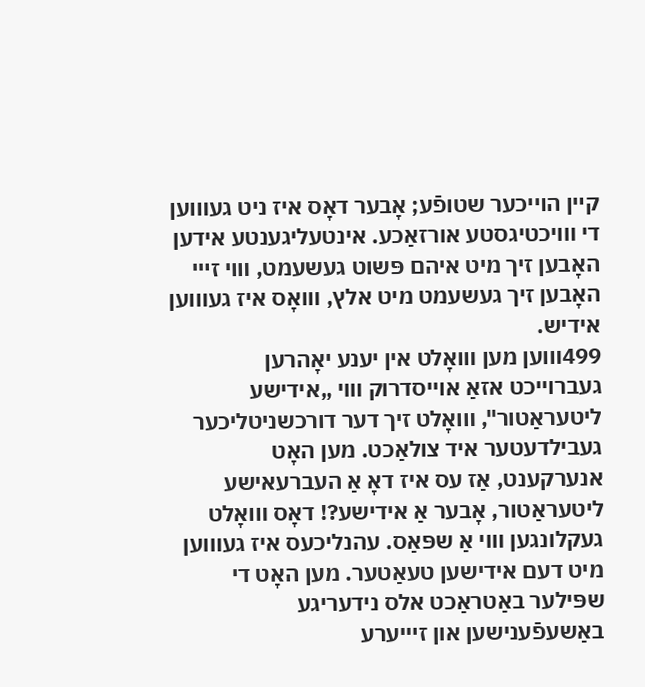קײן הױיכער שטופֿע; אָבער דאָס איז ניט געװוען די װויכטיגסטע אורזאַכע. אינטעליגענטע אידען האָבען זיך מיט איהם פּשוט געשעמט, װוי זײי האָבען זיך געשעמט מיט אלץ, װואָס איז געװוען אידיש.
499װוען מען װואָלט אין יענע יאָהרען געברױיכט אזאַ אױיסדרוק װוי „אידישע ליטעראַטור", װואָלט זיך דער דורכשניטליכער געבילדעטער איד צולאַכט. מען האָט אנערקענט, אַז עס איז דאָ אַ העברעאישע ליטעראַטור, אָבער אַ אידישע?! דאָס װואָלט געקלונגען װוי אַ שפּאַס. עהנליכעס איז געװוען מיט דעם אידישען טעאַטער. מען האָט די שפּילער באַטראַכט אלס נידעריגע באַשעפֿענישען און זײיערע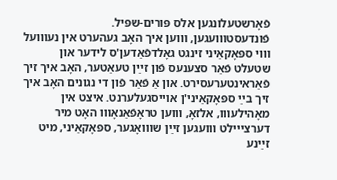פֿאָרשטעלונגען אלס פּורים-שפּיל.
פֿונדעסטװועגען, װוען איך האָב געהערט אין נעװועל װוי ספּאָקאַיני זינגט גאָלדפֿאַדען'ס לידער און שטעלט פֿאַר סצענעס פֿון זײַן טעאַטער, האָב איך זיך פֿאַראינטערעסירט. און אַ פֿאַר פֿון די נגונים האָב איך זיך בײַ ספּאָקאַיני'ן אױיסגעלערנט. איצט אין מאָהילעװו, אלזאָ, װוען טראָפֿאַנאָװו האָט מיר דערצײילט װועגען זײַן שװואָגער, ספּאָקאַיני, מיט זײַנע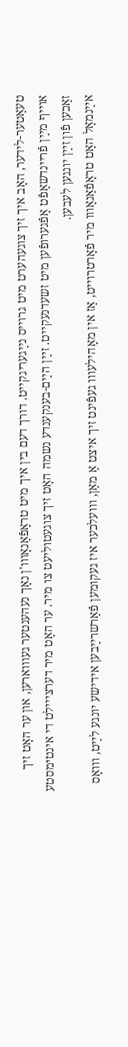טעאַטער-לידער, האָב איך זיך צוגעהערט מיט גרױיס נײַגעריגקייט. דורך דעם בין איך מיט טראָפֿאַנאָװו'ן נאָך נעהענטער געװוארען, און ער האָט זיך אױיף מײַן פֿריינדשאַפֿט אָפֿגערופֿען מיט זשעדנעקייט. זײַן הײַם-בענקענדע נשמה האָט זיך צוגעטוליעט צו מיר. ער האָט מיר דערצײילט די אינטימסטע זאַכען פֿון זײַן יונגען לעבען.
אײַנמאָל האָט טראָפֿאַנאָװו מיר פֿאָרטרױיט, אַז אין מאָהילעװו געפֿינט זיך איצט אַ מאַן, װועלכער איז געקומען פֿאַרשרײַבען אידישע יונגע לײַט, װואָס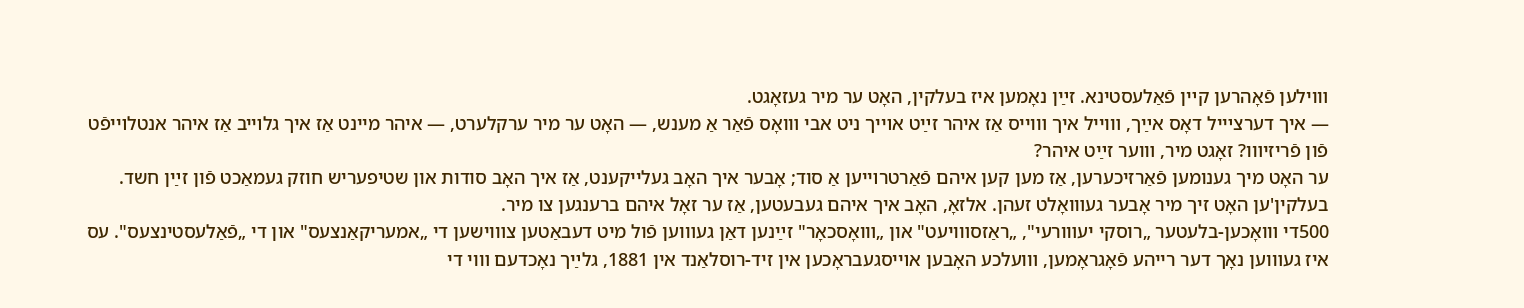װוילען פֿאָהרען קײן פֿאַלעסטינא. זײַן נאָמען איז בעלקין, האָט ער מיר געזאָגט.
— איך דערצײיל דאָס אײַך, װוייל איך װוייס אַז איהר זײַט אױיך ניט אבי װואָס פֿאַר אַ מענש, — האָט ער מיר ערקלערט, — איהר מיינט אַז איך גלױיב אַז איהר אנטלױיפֿט פֿון פֿריזיװו? זאָגט מיר, װוער זײַט איהר?
ער האָט מיך גענומען פֿאַרזיכערען, אַז מען קען איהם פֿאַרטרױיען אַ סוד; אָבער איך האָב געלייקענט, אַז איך האָב סודות און שטיפעריש חוזק געמאַכט פֿון זײַן חשד. בעלקין'ען האָט זיך מיר אָבער געװואָלט זעהן. אלזאָ, האָב איך איהם געבעטען, אַז ער זאָל איהם ברענגען צו מיר.
500די װואָכען-בלעטער „רוסקי יעװורעי", „ראַזסװויעט" און „װואָסכאָר" זײַנען דאַן געװוען פֿול מיט דעבאַטען צװוישען די „אמעריקאַנצעס" און די „פֿאַלעסטינצעס". עס איז געװוען נאָך דער רייהע פֿאָגראָמען, װועלכע האָבען אױיסגעבראָכען אין זיד-רוסלאַנד אין 1881, גלײַך נאָכדעם װוי די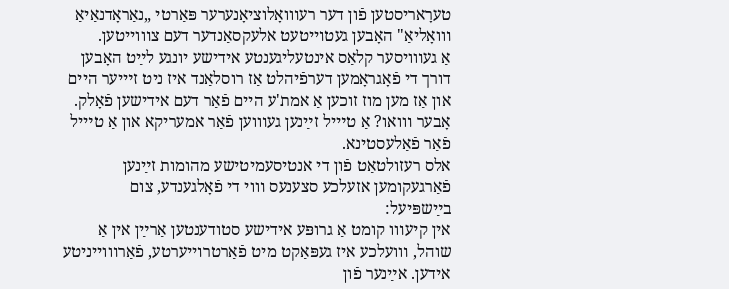טערָאריסטען פֿון דער רעװואָלוציאָנערער פּאַרטי „נאַראָדנאַיאַ װואָליאַ" האָבען געטױיטעט אלעקסאַנדער דעם צװוייטען.
אַ געװויסער קלאַס אינטעליגענטע אידישע יונגע לײַט האָבען דורך די פֿאָגראָמען דערפֿיהלט אַז רוסלאַנד איז ניט זײיער היים און אַז מען מוז זוכען אַ אמת'ע היים פֿאַר דעם אידישען פֿאָלק. אָבער װואו? אַ טײיל זײַנען געװוען פֿאַר אמעריקא און אַ טײיל פֿאַר פֿאַלעסטינא.
אלס רעזולטאַט פֿון די אנטיסעמיטישע מהומות זײַנען פֿאַרגעקומען אזעלכע סצענעס װוי די פֿאָלגענדע, צום בײַשפּיעל:
אין קיעװו קומט אַ גרופּע אידישע סטודענטען אַרײַן אין אַ שוהל, װועלכע איז געפּאַקט מיט פֿאַרטרױיערטע, פֿאַרװוייניטע אידען. אײַנער פֿון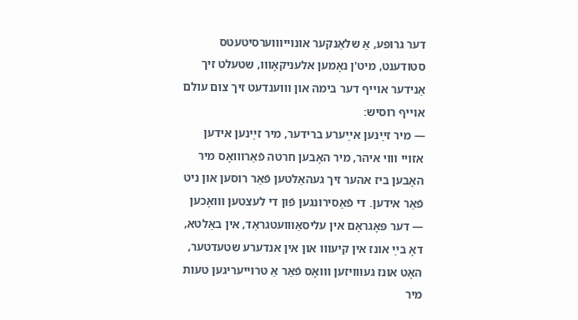דער גרופּע, אַ שלאַנקער אונױיװוערסיטעטס סטודענט, מיט'ן נאָמען אלעניקאָװו, שטעלט זיך אַנידער אױיף דער בימה און װוענדעט זיך צום עולם אױיף רוסיש:
— מיר זײַנען אײַערע ברידער, מיר זײַנען אידען אזױי װוי איהר, מיר האָבען חרטה פֿאַרװואָס מיר האָבען ביז אהער זיך געהאַלטען פֿאַר רוסען און ניט פֿאַר אידען. די פֿאַסירונגען פֿון די לעצטען װואָכען — דער פּאָגראָם אין עליסאַװועטגראַד, אין באַלטא, דאָ בײַ אונז אין קיעװו און אין אנדערע שטעדטער, האָט אונז געװויזען װואָס פֿאַר אַ טרױיעריגען טעות מיר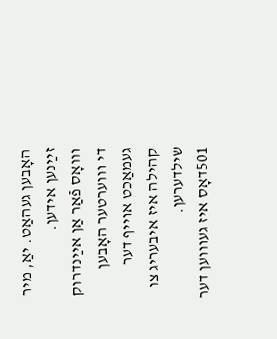האָבען געהאַט. יאַ, מיר זײַנען אידען.
װואָס פֿאַר אַן אײַנדרוק די װוערטער האָבען געמאַכט אױיף דער קהילה איז איבעריג צו שילדערען.
501דאָס איז געװוען דער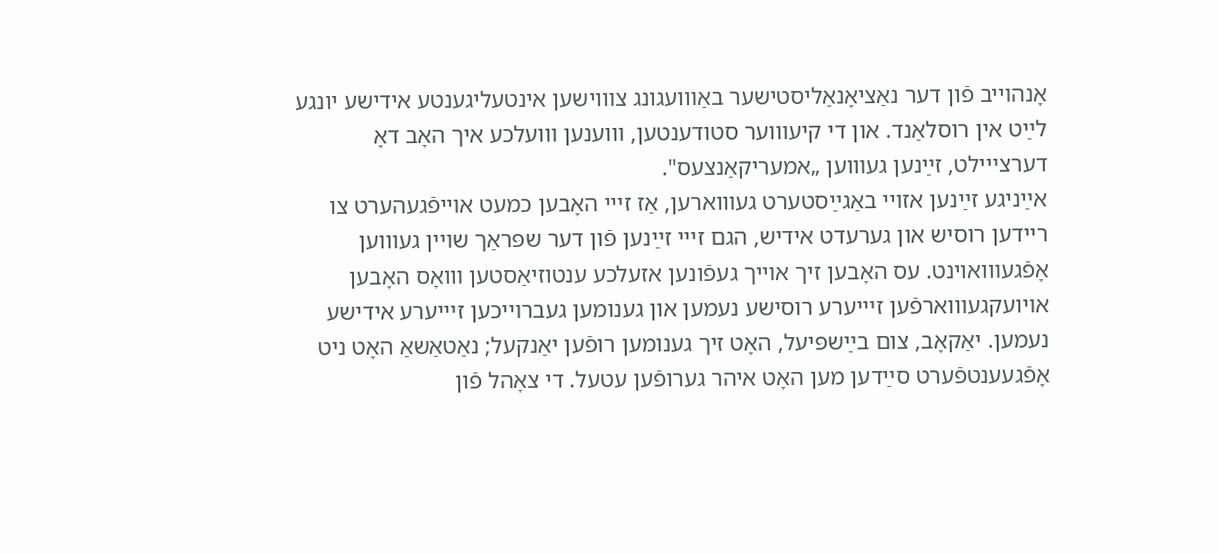אָנהױיב פֿון דער נאַציאָנאַליסטישער באַװועגונג צװוישען אינטעליגענטע אידישע יונגע לײַט אין רוסלאַנד. און די קיעװוער סטודענטען, װוענען װועלכע איך האָב דאָ דערצײילט, זײַנען געװוען „אמעריקאַנצעס".
אײַניגע זײַנען אזױי באַגײַסטערט געװוארען, אַז זײי האָבען כמעט אױיפֿגעהערט צו ריידען רוסיש און גערעדט אידיש, הגם זײי זײַנען פֿון דער שפּראַך שױין געװוען אָפֿגעװואוינט. עס האָבען זיך אױיך געפֿונען אזעלכע ענטוזיאַסטען װואָס האָבען אױועקגעװוארפֿען זײיערע רוסישע נעמען און גענומען געברױיכען זײיערע אידישע נעמען. יאַקאָב, צום בײַשפּיעל, האָט זיך גענומען רופֿען יאַנקעל; נאַטאַשאַ האָט ניט אָפֿגעענטפֿערט סײַדען מען האָט איהר גערופֿען עטעל. די צאָהל פֿון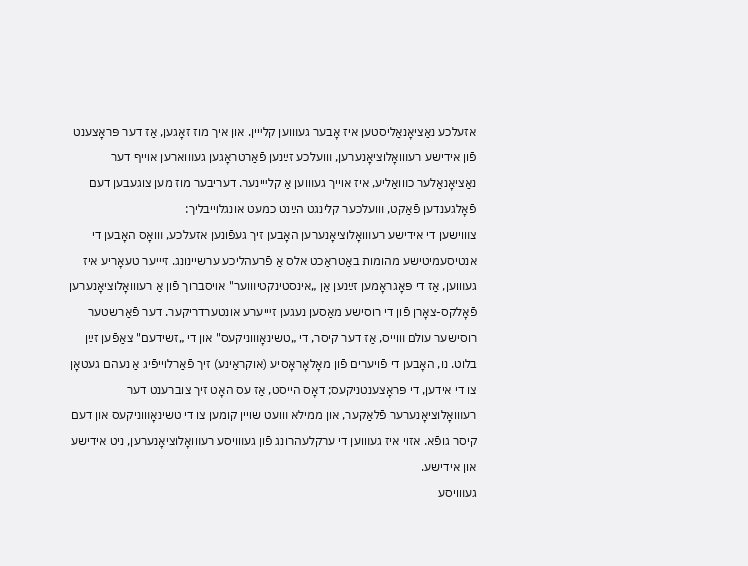אזעלכע נאַציאָנאַליסטען איז אָבער געװוען קלײין. און איך מוז זאָגען, אַז דער פּראָצענט פֿון אידישע רעװואָלוציאָנערען, װועלכע זײַנען פֿאַרטראָגען געװוארען אױיף דער נאַציאָנאַלער כװואַליע, איז אױיך געװוען אַ קלײינער. דעריבער מוז מען צוגעבען דעם פֿאָלגענדען פֿאַקט, װועלכער קלינגט הײַנט כמעט אונגלױיבליך:
צװוישען די אידישע רעװואָלוציאָנערען האָבען זיך געפֿונען אזעלכע, װואָס האָבען די אנטיסעמיטישע מהומות באַטראַכט אלס אַ פֿרעהליכע ערשיינונג. זײיער טעאָריע איז געװוען, אַז די פּאָגראָמען זײַנען אַן „אינסטינקטיװוער" אױסברוך פֿון אַ רעװואָלוציאָנערען פֿאָלקס-צאָרן פֿון די רוסישע מאַסען נעגען זײיערע אונטערדריקער. דער פֿאַרשטער רוסישער עולם װוייס, אַז דער קיסר, די „טשינאָװוניקעס" און די „זשידעם" צאַפֿען זײַן בלוט. נו, האָבען די פֿויערים פֿון מאָלאָראָסיע (אוקראַינע) זיך פֿאַרלױיפֿיג אַ נעהם געטאָן צו די אידען, די פּראָצענטניקעס; דאָס הייסט, אַז עס האָט זיך צוברענט דער רעװואָלוציאָנערער פֿלאַקער, און ממילא װועט שױין קומען צו די טשינאָװוניקעס און דעם קיסר גופֿא. אזױ איז געװוען די ערקלעהרונג פֿון געװויסע רעװואָלוציאָנערען, ניט אידישע און אידישע.
געװויסע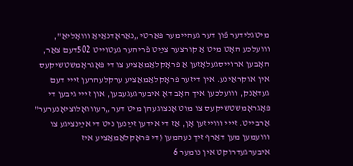מיטגלידער פֿון דער געהיימער פּאַרטי „נאַראָדנאַיאַ װואָליאַ", װועלכע האָט מיט אַ קורצער צײַט פֿריהער געטױיט 502דעם צאַר, האָבען ארױיסגעלאָזען אַ פּראָקלאַמאַציע צו די פּאָגראָמשטשיקעס אין אוקראַינע. אין דיזער פּראָקלאַמאַציע ערקלעהרען זײי דעם געדאַנק, װועלכען איך האָב דאָ איבערגעגעבען, און זײי גיבען די פּאָגראָמשטשיקעס צו מוט אָנצוגעהן מיט דער „רעװואָלוציאָנערער" אַרבייט. זײי װוייזען אָן, אַז די אידען זײַנען ניט די אײַנציגע צו װועמען מען דאַרף זיך נעהמען (די פּראָקלאַמאַציע איז איבערגעדרוקט אין נומער 6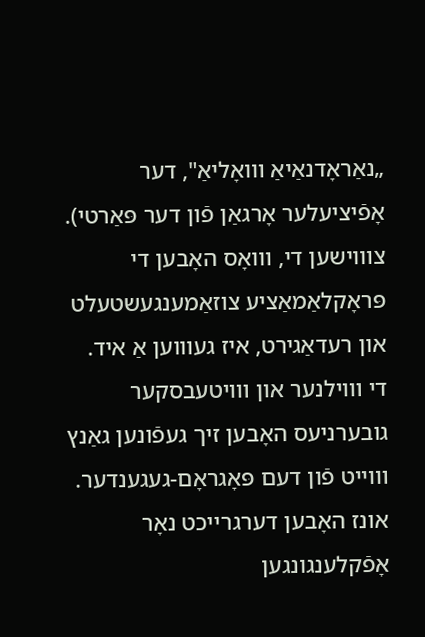„נאַראָדנאַיאַ װואָליאַ", דער אָפֿיציעלער אָרגאַן פֿון דער פּאַרטי).
צװוישען די, װואָס האָבען די פּראָקלאַמאַציע צוזאַמענגעשטעלט און רעדאַגירט, איז געװוען אַ איד.
די װוילנער און װויטעבסקער גובערניעס האָבען זיך געפֿונען גאַנץ װוייט פֿון דעם פּאָגראָם-געגענדער. אונז האָבען דערגרייכט נאָר אָפֿקלענגונגען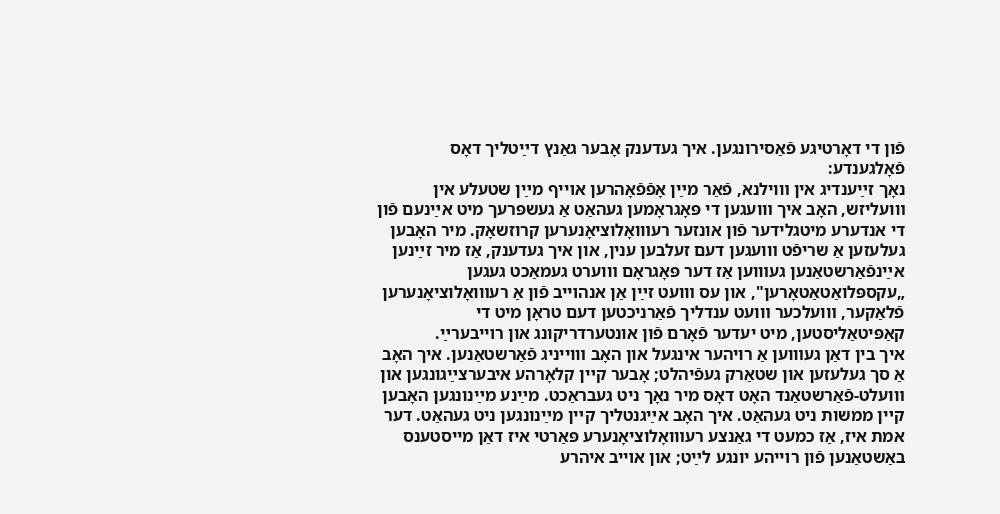פֿון די דאָרטיגע פֿאַסירונגען. איך געדענק אָבער גאַנץ דײַטליך דאָס פֿאָלגענדע:
נאָך זײַענדיג אין װוילנא, פֿאַר מײַן אָפֿפֿאָהרען אױיף מײַן שטעלע אין װועליזש, האָב איך װועגען די פּאָגראָמען געהאַט אַ געשפּרעך מיט אײַנעם פֿון די אנדערע מיטגלידער פֿון אונזער רעװואָלוציאָנערען קרוזשאָק. מיר האָבען געלעזען אַ שריפֿט װועגען דעם זעלבען ענין, און איך געדענק, אַז מיר זײַנען אײַנפֿאַרשטאַנען געװוען אַז דער פּאָגראָם װוערט געמאַכט געגען „עקספּלואַטאַטאָרען", און עס װועט זײַן אַן אנהױיב פֿון אַ רעװואָלוציאָנערען פֿלאַקער, װועלכער װועט ענדליך פֿאַרניכטען דעם טראָן מיט די קאַפּיטאַליסטען, מיט יעדער פֿאָרם פֿון אונטערדריקונג און רױיבערײַ.
איך בין דאַן געװוען אַ רויהער אינגעל און האָב װוייניג פֿאַרשטאַנען. איך האָב אַ סך געלעזען און שטאַרק געפֿיהלט; אָבער קײן קלאָרהע איבערצײַגונגען און װועלט-פֿאַרשטאַנד האָט דאָס מיר נאָך ניט געבראַכט. מײַנע מײַנונגען האָבען קײן ממשות ניט געהאַט. איך האָב אײַגנטליך קײן מײַנונגען ניט געהאַט. דער אמת איז, אַז כמעט די גאַנצע רעװואָלוציאָנערע פּאַרטי איז דאַן מייסטענס באַשטאַנען פֿון רױיהע יונגע לײַט; און אױיב איהרע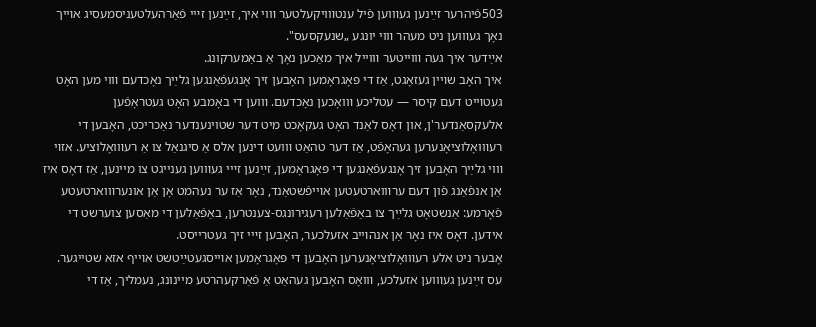503פֿיהרער זײַנען געװוען פֿיל ענטװויקעלטער װוי איך, זײַנען זײי פֿאַרהעלטעניסמעסיג אױיך נאָך געװוען ניט מעהר װוי יונגע „שנעקסעס".
אײַדער איך געה װוייטער װוייל איך מאַכען נאָך אַ באַמערקונג.
איך האָב שױין געזאָגט, אַז די פּאָגראָמען האָבען זיך אָנגעפֿאַנגען גלײַך נאָכדעם װוי מען האָט געטױיט דעם קיסר — עטליכע װואָכען נאָכדעם. װוען די באָמבע האָט געטראָפֿען אלעקסאַנדער'ן, און דאָס לאַנד האָט געקאָכט מיט דער שטוינענדער נאַכריכט, האָבען די רעװואָלוציאָנערען געהאָפֿט, אַז דער טהאַט װועט דינען אלס אַ סיגנאַל צו אַ רעװואָלוציע. אזױ װוי גלײַך האָבען זיך אָנגעפֿאַנגען די פּאָגראָמען, זײַנען זײי געװוען גענייגט צו מיינען, אַז דאָס איז אַן אנפֿאַנג פֿון דעם ערװוארטעטען אױיפֿשטאַנד, נאָר אַז ער נעהמט אָן אַן אונערװוארטעטע פֿאָרמע: אַנשטאָט גלײַך צו באַפֿאַלען רעגירונגס-צענטרען, באַפֿאַלען די מאַסען צוערשט די אידען. דאָס איז נאָר אַן אנהױיב אזעלכער, האָבען זײי זיך געטרייסט.
אָבער ניט אלע רעװואָלוציאָנערען האָבען די פּאָגראָמען אױיסגעטײַטשט אױיף אזא שטייגער. עס זײַנען געװוען אזעלכע, װואָס האָבען געהאַט אַ פֿאַרקעהרטע מיינונג, נעמליך, אַז די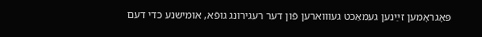פּאָגראָמען זײַנען געמאַכט געװוארען פֿון דער רעגירונג גופֿא, אומישנע כדי דעם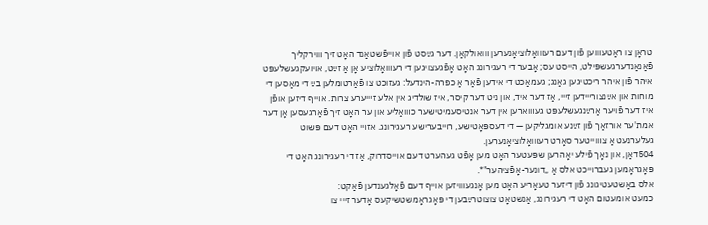טראָן צו ראַטעװוען פֿון דעם רעװואָלוציאָנערען װואולקאַן. דער גײַסט פֿון אױיפֿשטאַנד האָט זיך װוירקליך פֿאַנאַנדערגעשפּילט, הייסט עס; אָבער די רעגירונג האָט אָפֿגעצויגען די רעװואָלוציע אָן אַ זײַט, אױועקגעשלעפּט איהר פֿון איהר ריכטיגען גאַנג; געמאַכט די אידען פֿאַר אַ כפרה-הינדעל: געזוכט צו פֿאַרטומלען בײַ די מאַסען די מוחות און אײַנצורײידען זײי, אַז דער איד, און ניט דער קיסר, איז שולדיג אין אלע זײיערע צרות. אױיף דיזען אופֿן איז דער פֿויער אַרײַנגעשלעפּט געװוארען אין דער אנטיסעמיטישער כװואַליע און ער האָט זיך פֿאַרגעסען אָן דער אמת'ער אורזאַך פֿון זײַנע אומגליקען — די דעספּאָטישע, רױיבערישע רעגירונג. אזױי האָט דעם פּשוט געלערנעט אַ צװוייטער סאָרט רעװואָלוציאָנערען.
504דאַן, און נאָך פֿילע יאָהרען שפּעטער האָט מען אָפֿט געהערט דעם אױיסדרוק, אַז די רעגירונג האָט די פּאָגראָמען געברױיכט אלס אַ „דונער-אָפֿציהער"*.
אלס באַשטעטיגונג פֿון דיזער טעאָריע האָט מען אָנגעװויזען אױיף דעם פֿאָלגענדען פֿאַקט:
כמעט אומעטום האָט די רעגירונג, אַנשטאָט צוצוטרײַבען די פּאָגראָמשטשיקעס אָדער זײי צו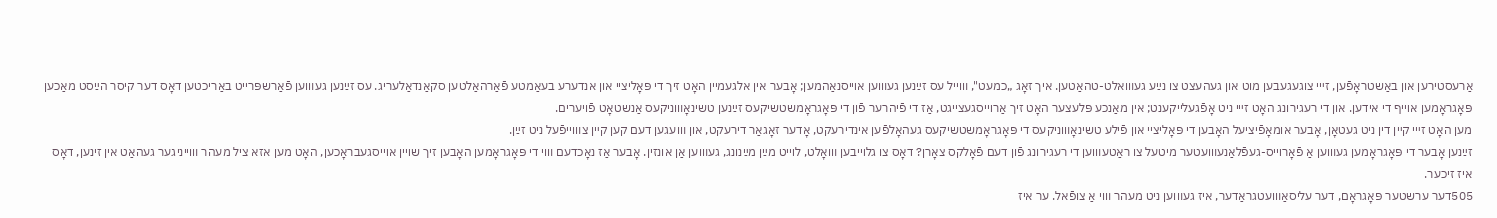אַרעסטירען און באַשטראָפֿען, זײי צוגעגעבען מוט און געהעצט צו נײַע געװואלט-טהאַטען. איך זאָג „כמעט", װוייל עס זײַנען געװוען אױיסנאַהמען; אָבער אין אלגעמיין האָט זיך די פּאָליציי און אנדערע בעאַמטע פֿאַרהאַלטען סקאַנדאַלעריג. עס זײַנען געװוען פֿאַרשפּרייט באַריכטען דאָס דער קיסר הײַסט מאַכען פּאָגראָמען אױיף די אידען. און די רעגירונג האָט זײי ניט אָפֿגעלייקענט; אין מאַנכע פּלעצער האָט זיך אַרױיסגעצייגט, אַז די פֿיהרער פֿון די פּאָגראָמשטשיקעס זײַנען טשינאָװוניקעס אַנשטאָט פֿויערים.
מען האָט זײי קײן דין ניט געטאָן, אָבער אומאָפֿיציעל האָבען די פּאָליציי און פֿילע טשינאָװוניקעס די פּאָגראָמשטשיקעס געהאָלפֿען אינדירעקט, אָדער זאָגאַר דירעקט, און װועגען דעם קען קײן צװוייפֿעל ניט זײַן.
זײַנען אָבער די פּאָגראָמען געװוען אַ פֿאָרױיס-געפֿלאַנעװועטער מיטעל צו ראַטעװוען די רעגירונג פֿון דעם פֿאָלקס צאָרן? דאָס צו גלױיבען װואָלט, לױיט מײַן מײַנונג, געװוען אַן אונזין. אָבער אַז נאָכדעם װוי די פּאָגראָמען האָבען זיך שױין אױיסגעבראָכען, האָט מען אזא ציל מעהר װוייניגער געהאַט אין זינען, דאָס איז זיכער.
505דער ערשטער פּאָגראָם, דער עליסאַװועטגראַדער, איז געװוען ניט מעהר װוי אַ צופֿאל. ער איז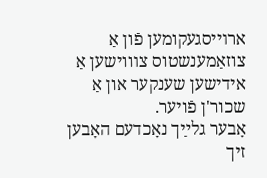ארױיסגעקומען פֿון אַ צוזאַמענשטוס צװוישען אַ אידישען שענקער און אַ שכור'ן פֿויער.
אָבער גלײַך נאָכדעם האָבען זיך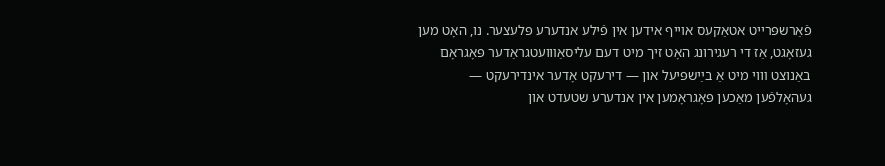פֿאַרשפּרייט אטאַקעס אױיף אידען אין פֿילע אנדערע פּלעצער. נו, האָט מען געזאָגט, אַז די רעגירונג האָט זיך מיט דעם עליסאַװועטגראַדער פּאָגראָם באַנוצט װוי מיט אַ בײַשפּיעל און — דירעקט אָדער אינדירעקט — געהאָלפֿען מאַכען פּאָגראָמען אין אנדערע שטעדט און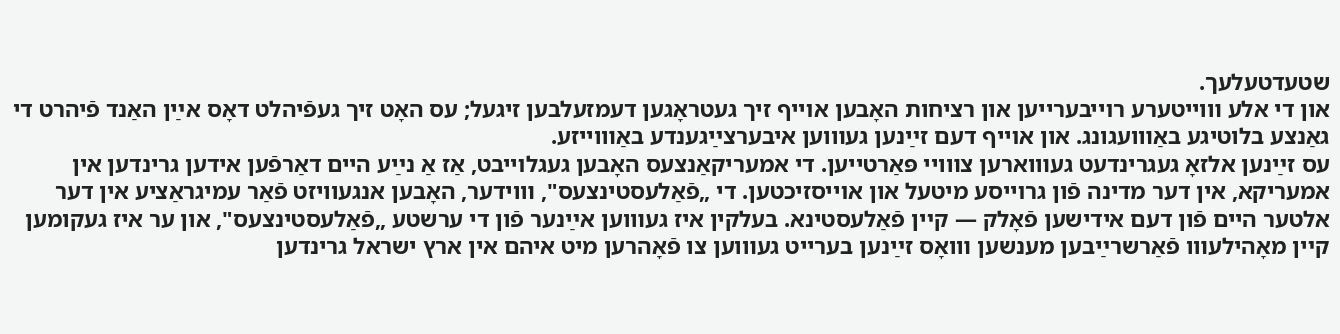שטעדטעלעך.
און די אלע װוייטערע רױיבערייען און רציחות האָבען אױיף זיך געטראָגען דעמזעלבען זיגעל; עס האָט זיך געפֿיהלט דאָס אײַן האַנד פֿיהרט די גאַנצע בלוטיגע באַװועגונג. און אױיף דעם זײַנען געװוען איבערצײַגענדע באַװוייזע.
עס זײַנען אלזאָ געגרינדעט געװוארען צװויי פּאַרטייען. די אמעריקאַנצעס האָבען געגלױיבט, אַז אַ נײַע היים דאַרפֿען אידען גרינדען אין אמעריקא, אין דער מדינה פֿון גרױיסע מיטעל און אױיסזיכטען. די „פֿאַלעסטינצעס", װוידער, האָבען אנגעוויזט פֿאַר עמיגראַציע אין דער אלטער היים פֿון דעם אידישען פֿאָלק — קײן פֿאַלעסטינא. בעלקין איז געװוען אײַנער פֿון די ערשטע „פֿאַלעסטינצעס", און ער איז געקומען קײן מאָהילעװו פֿאַרשרײַבען מענשען װואָס זײַנען בערייט געװוען צו פֿאָהרען מיט איהם אין ארץ ישראל גרינדען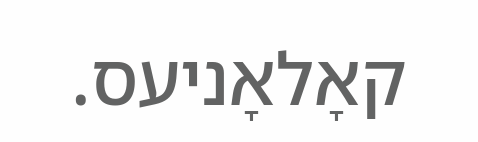קאָלאָניעס.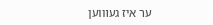ער איז געװוען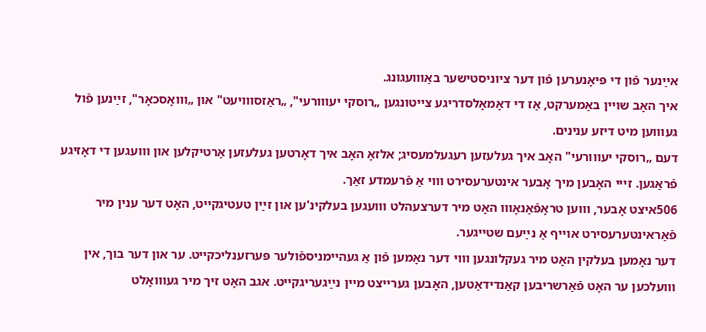אײַנער פֿון די פּיאָנערען פֿון דער ציוניסטישער באַװועגונג.
איך האָב שױין באַמערקט, אַז די דאָמאָלסדריגע צייטונגען „רוסקי יעװורעי", „ראַזסװויעט" און „װואָסכאָר", זײַנען פֿול געװוען מיט דיזע ענינים.
דעם „רוסקי יעװורעי" האָב איך געלעזען רעגעלמעסיג; אלזאָ האָב איך דאָרטען געלעזען אַרטיקלען און װועגען די דאָזיגע פֿראַגען. זײי האָבען מיך אָבער אינטערעסירט װוי אַ פֿרעמדע זאַך.
506איצט אָבער, װוען טראָפֿאַנאָװו האָט מיר דערצעהלט װועגען בעלקינ'ען און זײַן טעטיגקייט, האָט דער ענין מיר פֿאַראינטערעסירט אױיף אַ נײַעם שטייגער.
דער נאָמען בעלקין האָט מיר געקלונגען װוי דער נאָמען פֿון אַ געהיימניספֿולער פּערזענליכקייט. ער און דער בוך, אין װועלכען ער האָט פֿאַרשריבען קאַנדידאַטען, האָבען גערייצט מיין נײַגעריגקייט. אגב האָט זיך מיר געװואָלט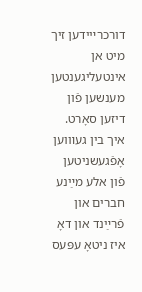דורכרײידען זיך מיט אן אינטעליגענטען מענשען פֿון דיזען סאָרט. איך בין געװוען אָפֿגעשניטען פֿון אלע מײַנע חברים און פֿרײַנד און דאָ איז ניטאָ עפּעס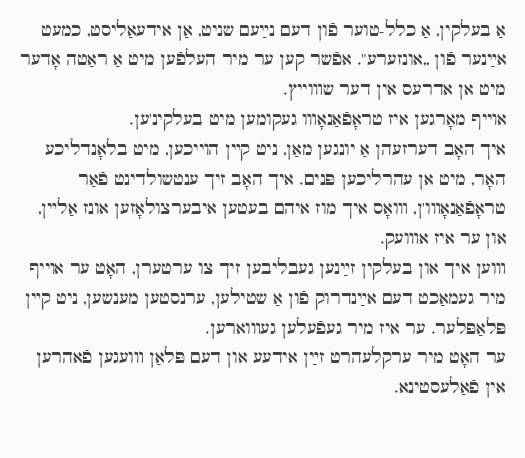אַ בעלקין, אַ כלל-טוער פֿון דעם נײַעם שניט, אַן אידעאַליסט, כמעט אײַנער פֿון „אונזערע". אפֿשר קען ער מיר העלפֿען מיט אַ ראַטה אָדער מיט אן אדרעס אין דער שװוייץ.
אױיף מאָרגען איז טראָפֿאַנאָװו געקומען מיט בעלקינ'ען.
איך האָב דערזעהן אַ יונגען מאַן, ניט קײן הױיכען, מיט בלאָנדליכע האָר, מיט אן עהרליכען פּנים. איך האָב זיך ענטשולדינט פֿאַר טראָפֿאַנאָװו'ן, װואָס איך מוז איהם בעטען איבערצולאָזען אונז אַלײן, און ער איז אװועק.
װוען איך און בעלקין זײַנען געבליבען זיך צו ערטערן, האָט ער אױיף מיר געמאַכט דעם אײַנדרוק פֿון אַ שטילען, ערנסטען מענשען, ניט קײן פּלאַפּלער. ער איז מיר געפֿעלען געװוארען.
ער האָט מיר ערקלעהרט זײַן אידעע און דעם פּלאַן װועגען פֿאהרען אין פֿאַלעסטינא.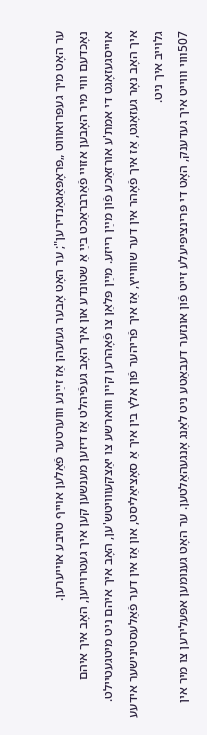ער האָט מיך געפּרואװוט „פּראָפּאַגאַנדירען"; ער האָט אָבער געזעהן אַז זײַנע װוערטער פֿאַלען אױיף טויבע אױיערען.
נאָכדעם װוי מיר האָבען אזױי פֿאַרבראַכט בײַ אַ שטונדע און איך האָב געפֿיהלט אַז דיזען מענשען קען איך געטרױיען, האָב איך איהם אױיסגעזאָגט די אמת'ע אורזאַכע פֿון מײַן רייזע. מײַן פּלאַן צו פֿאָהרען קײן װוארשע צו יאַצקעװויטש'ען, האָב איך איהם ניט מיטגעטיילט. איך האָב נאָר געזאָגט, אַז איך פֿאָהר אין דער שװוייץ, אַז איך פֿריהער פֿון אלץ בין איך אַ סאָציאַליסט, און אַז אין דער פֿאַלעסטינישער אידעע גלױיב איך ניט.
507װוי װוייט איך געדענק, האָט די פּרינציפּיעלע זייט פֿון אונזער דעבאַטע ניט לאַנג אָנגעהאַלטען. ער האָט גענומען אפּעלירען צו מיר אין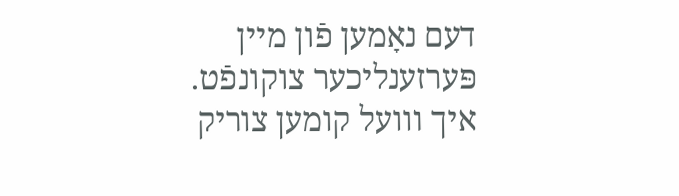דעם נאָמען פֿון מיין פּערזענליכער צוקונפֿט. איך װועל קומען צוריק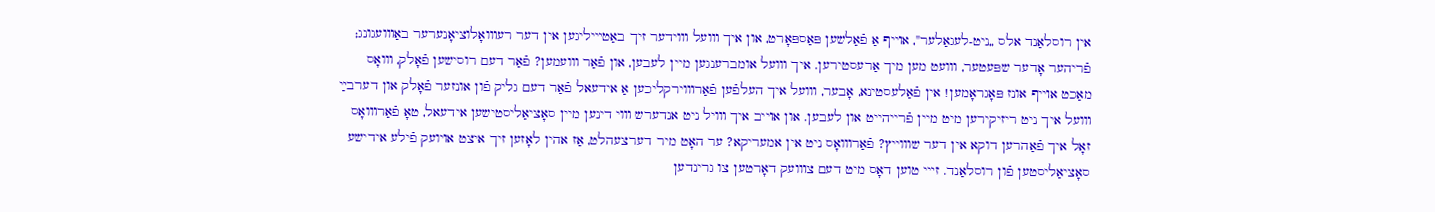אין רוסלאַנד אלס „ניט-לעגאַלער", אױיף אַ פֿאַלשען פּאַספּאָרט, און איך װועל װוידער זיך באַטײיליגען אין דער רעװואָלוציאָנערער באַװועגונג; פֿריהער אָדער שפּעטער, װועט מען מיך אַרעסטירען. איך װועל אומברענגען מיין לעבען, און פֿאַר װועמען? פֿאַר דעם רוסישען פֿאָלק, װואָס מאַכט אױיף אונז פּאָגראָמען! אין פֿאַלעסטינא, אָבער, װועל איך העלפֿען פֿאַרװוירקליכען אַ אידעאל פֿאַר דעם גליק פֿון אונזער פֿאָלק און דערבײַ װועל איך ניט ריזיקירען מיט מיין פֿרייהייט און לעבען. און אױיב איך װויל ניט אנדערש װוי דינען מיין סאָציאַליסטישען אידעאל, טאָ פֿאַרװואָס זאָל איך פֿאַהרען דוקא אין דער שװוייץ? פֿאַרװואָס ניט אין אמעריקא? ער האָט מיר דערצעהלט, אַז אהין לאָזען זיך איצט אױועק פֿילע אידישע סאָציאַליסטען פֿון רוסלאַנד. זײי טוען דאָס מיט דעם צװועק דאָרטען צו גרינדען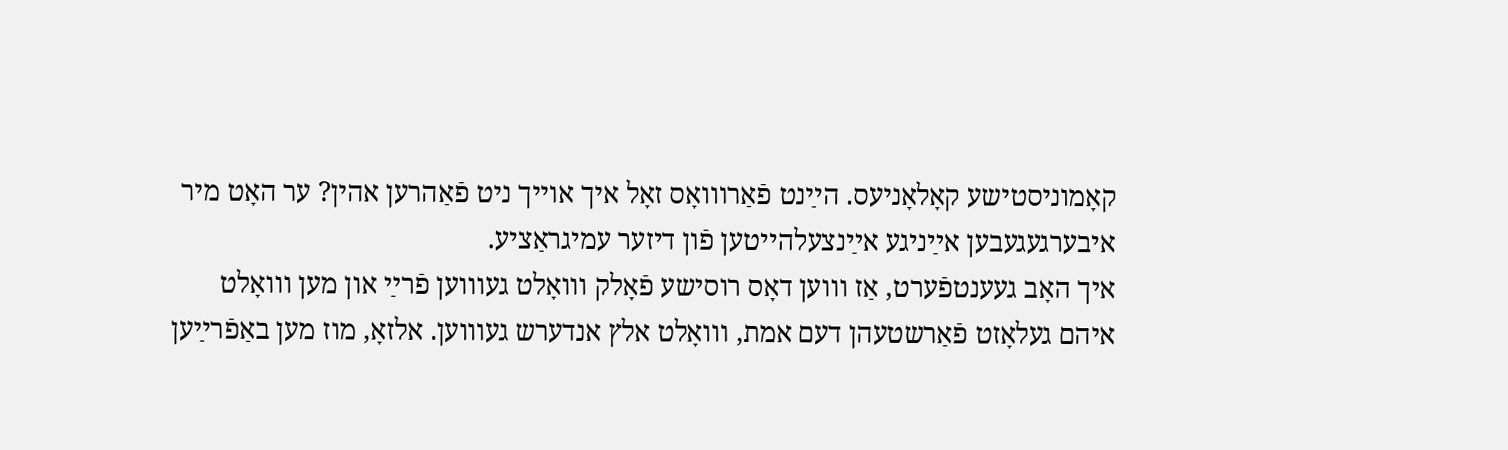קאָמוניסטישע קאָלאָניעס. הײַנט פֿאַרװואָס זאָל איך אױיך ניט פֿאַהרען אהין? ער האָט מיר איבערגעגעבען אײַניגע אײַנצעלהייטען פֿון דיזער עמיגראַציע.
איך האָב געענטפֿערט, אַז װוען דאָס רוסישע פֿאָלק װואָלט געװוען פֿרײַ און מען װואָלט איהם געלאָזט פֿאַרשטעהן דעם אמת, װואָלט אלץ אנדערש געװוען. אלזאָ, מוז מען באַפֿרײַען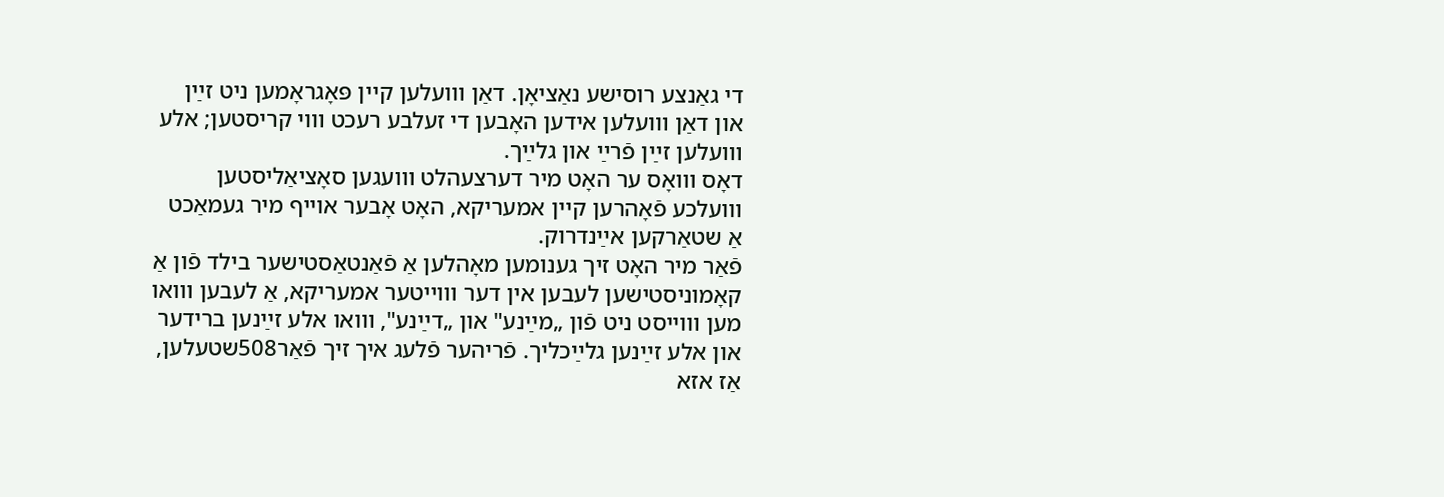די גאַנצע רוסישע נאַציאָן. דאַן װועלען קײן פּאָגראָמען ניט זײַן און דאַן װועלען אידען האָבען די זעלבע רעכט װוי קריסטען; אלע װועלען זײַן פֿרײַ און גלײַך.
דאָס װואָס ער האָט מיר דערצעהלט װועגען סאָציאַליסטען װועלכע פֿאָהרען קײן אמעריקא, האָט אָבער אױיף מיר געמאַכט אַ שטאַרקען אײַנדרוק.
פֿאַר מיר האָט זיך גענומען מאָהלען אַ פֿאַנטאַסטישער בילד פֿון אַ קאָמוניסטישען לעבען אין דער װוייטער אמעריקא, אַ לעבען װואו מען װוייסט ניט פֿון „מײַנע" און „דײַנע", װואו אלע זײַנען ברידער און אלע זײַנען גלײַכליך. פֿריהער פֿלעג איך זיך פֿאַר508שטעלען, אַז אזא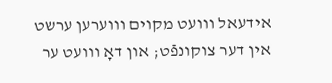אידעאל װועט מקוים װוערען ערשט אין דער צוקונפֿט; און דאָ װועט ער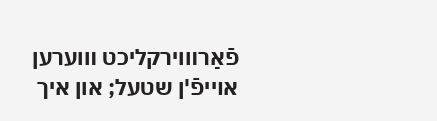פֿאַרװוירקליכט װוערען אױיפֿ'ן שטעל; און איך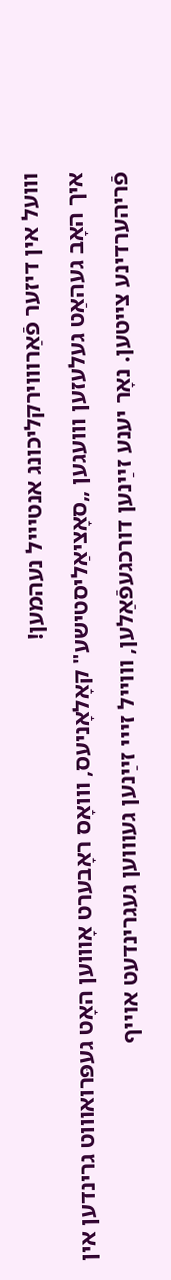װועל אין דיזער פֿאַרװוירקליכונג אנטײיל נעהמען!
איך האָב געהאַט געלעזען װועגען „סאָציאַליסטישע" קאָלאָניעס, װואָס ראָבערט אָװוען האָט געפּרואװוט גרינדען אין פֿריהערדינע צייטען. נאָר יענע זײַנען דורכגעפֿאַלען, װוייל זײי זײַנען געװוען געגרינדעט אױיף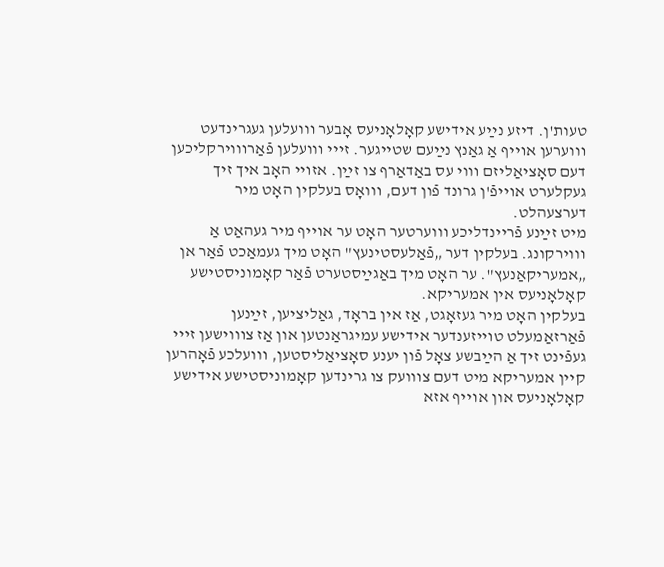טעות'ן. דיזע נײַע אידישע קאָלאָניעס אָבער װועלען געגרינדעט װוערען אױיף אַ גאַנץ נײַעם שטייגער. זײי װועלען פֿאַרװוירקליכען דעם סאָציאַליזם װוי עס באַדאַרף צו זײַן. אזױי האָב איך זיך געקלערט אױיפֿ'ן גרונד פֿון דעם, װואָס בעלקין האָט מיר דערצעהלט.
מיט זײַנע פֿריינדליכע װוערטער האָט ער אױיף מיר געהאַט אַ װוירקונג. בעלקין דער „פֿאַלעסטינעץ" האָט מיך געמאַכט פֿאַר אן „אמעריקאַנעץ". ער האָט מיך באַגײַסטערט פֿאַר קאָמוניסטישע קאָלאָניעס אין אמעריקא.
בעלקין האָט מיר געזאָגט, אַז אין בראָד, גאַליציען, זײַנען פֿאַרזאַמעלט טױיזענדער אידישע עמיגראַנטען און אַז צװוישען זײי געפֿינט זיך אַ הײַבשע צאָל פֿון יענע סאָציאַליסטען, װועלכע פֿאָהרען קײן אמעריקא מיט דעם צװועק צו גרינדען קאָמוניסטישע אידישע קאָלאָניעס און אױיף אזא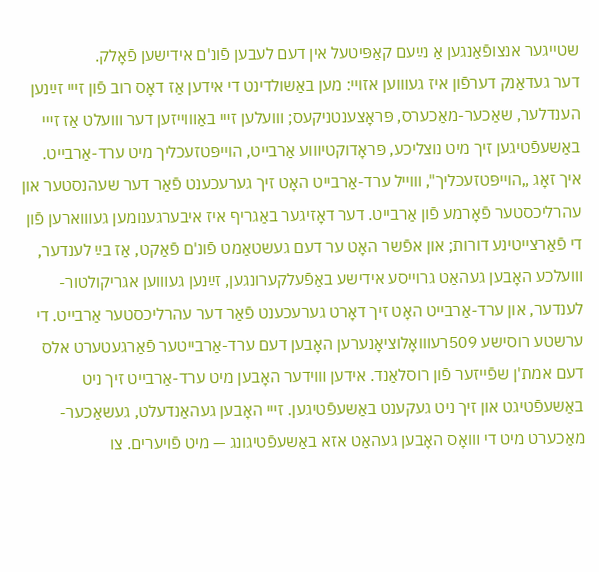שטייגער אנצופֿאַנגען אַ נײַעם קאַפּיטעל אין דעם לעבען פֿונ'ם אידישען פֿאָלק.
דער געדאַנק דערפֿון איז געװוען אזױי: מען באַשולדינט די אידען אַז דאָס רוב פֿון זײי זײַנען הענדלער, שאַכער-מאַכערס, פּראָצענטניקעס; װועלען זײי באַװוייזען דער װועלט אַז זײי באַשעפֿטיגען זיך מיט נוצליכע, פּראָדוקטיװוע אַרבייט, הױיפּטזעכליך מיט ערד-אַרבייט.
איך זאָג „הױיפּטזעכליך", װוייל ערד-אַרבייט האָט זיך גערעכענט פֿאַר דער שעהנסטער און עהרליכסטער פֿאָרמע פֿון אַרבייט. דער דאָזיגער באַגריף איז איבערגענומען געװוארען פֿון די פֿאַרצייטינע דורות; און אפֿשר האָט ער דעם געשטאַמט פֿונ'ם פֿאַקט, אַז בײַ לענדער, װועלכע האָבען געהאַט גרױיסע אידישע באַפֿעלקערונגען, זײַנען געװוען אגריקולטור-לענדער, און ערד-אַרבייט האָט זיך דאָרט גערעכענט פֿאַר דער עהרליכסטער אַרבייט. די ערשטע רוסישע 509רעװואָלוציאָנערען האָבען דעם ערד-אַרבייטער פֿאַרגעטערט אלס דעם אמת'ן שפֿייזער פֿון רוסלאַנד. אידען װוידער האָבען מיט ערד-אַרבייט זיך ניט באַשעפֿטיגט און זיך ניט געקענט באַשעפֿטיגען. זײי האָבען געהאַנדעלט, געשאַכער-מאַכערט מיט די װואָס האָבען געהאַט אזא באַשעפֿטיגונג — מיט פֿויערים. צו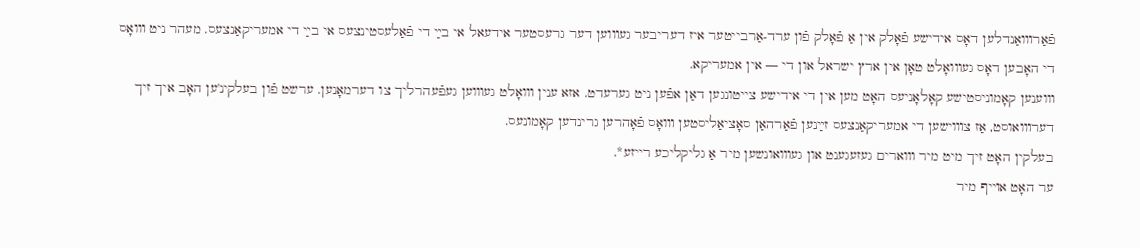פֿאַרװואַנדלען דאָס אידישע פֿאָלק אין אַ פֿאָלק פֿון ערד-אַרבייטער איז דעריבער געװוען דער גרעסטער אידעאל אי בײַ די פֿאַלעסטינצעס אי בײַ די אמעריקאַנצעס. מעהר ניט װואָס די האָבען דאָס געװואָלט טאָן אין ארץ ישראל און די — אין אמעריקא.
װוענען קאָמוניסטישע קאָלאָניעס האָט מען אין די אידישע צייטונגען דאַן אפֿען ניט גערעדט. אזא ענין װואָלט געװוען געפֿעהרליך צו דערמאָנען. ערשט פֿון בעלקינ'ען האָב איך זיך דערװואוסט, אַז צװוישען די אמעריקאַנצעס זײַנען פֿאַרהאַן סאָציאַליסטען װואָס פֿאָהרען גרינדען קאָמונעס.
בעלקין האָט זיך מיט מיר װוארים געזעגענט און געװואונשען מיר אַ גליקליכע רייזע*.
ער האָט אױיף מיר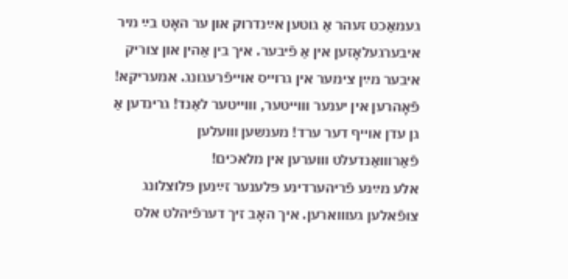געמאַכט זעהר אַ גוטען אײַנדרוק און ער האָט בײַ מיר איבערגעלאָזען אין אַ פֿיבער. איך בין אַהין און צוריק איבער מײַן צימער אין גרױיס אױיפֿרעגונג. אמעריקא! פֿאָהרען אין יענער װוייטער, װוייטער לאַנד! גרינדען אַ גן עדן אױיף דער ערד! מענשען װועלען פֿאַרװואַנדעלט װוערען אין מלאכים!
אלע מײַנע פֿריהערדינע פּלענער זײַנען פּלוצלונג צופֿאלען געװוארען. איך האָב זיך דערפֿיהלט אלס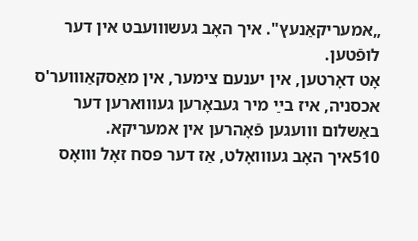„אמעריקאַנעץ". איך האָב געשװועבט אין דער לופֿטען.
אָט דאָרטען, אין יענעם צימער, אין מאַסקאַװוער'ס אכסניה, איז בײַ מיר געבאָרען געװוארען דער באַשלום װועגען פֿאָהרען אין אמעריקא.
510איך האָב געװואָלט, אַז דער פּסח זאָל װואָס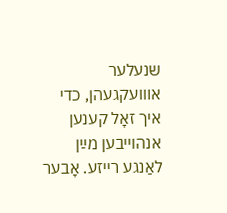שנעלער אװועקגעהן, כדי איך זאָל קענען אנהױיבען מײַן לאַנגע רייזע. אָבער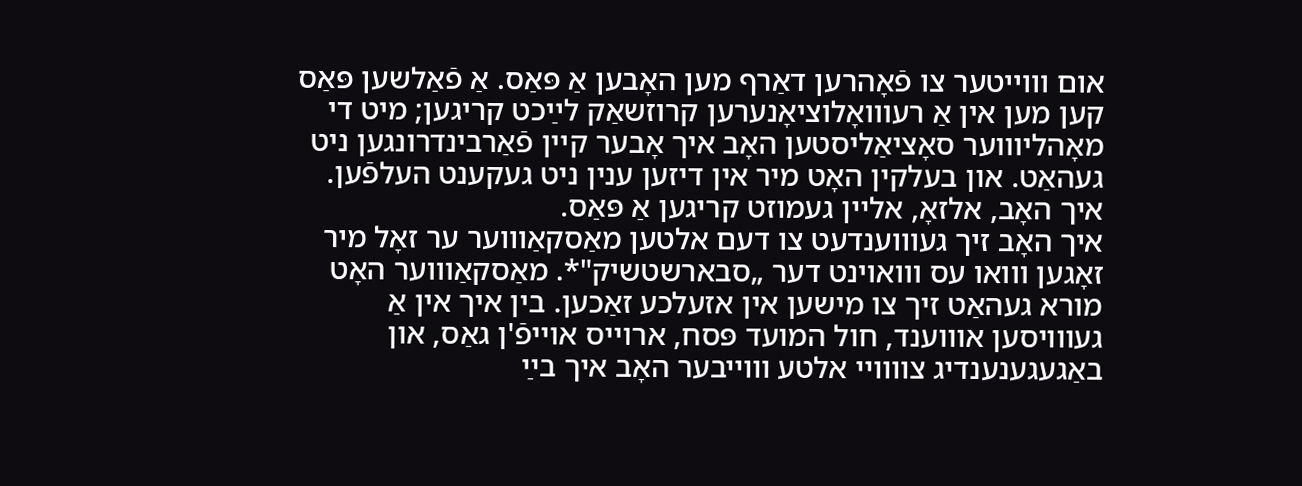אום װוייטער צו פֿאָהרען דאַרף מען האָבען אַ פּאַס. אַ פֿאַלשען פּאַס קען מען אין אַ רעװואָלוציאָנערען קרוזשאַק לײַכט קריגען; מיט די מאָהליװוער סאָציאַליסטען האָב איך אָבער קײן פֿאַרבינדרונגען ניט געהאַט. און בעלקין האָט מיר אין דיזען ענין ניט געקענט העלפֿען. איך האָב, אלזאָ, אלײן געמוזט קריגען אַ פּאַס.
איך האָב זיך געװוענדעט צו דעם אלטען מאַסקאַװוער ער זאָל מיר זאָגען װואו עס װואוינט דער „סבארשטשיק"*. מאַסקאַװוער האָט מורא געהאַט זיך צו מישען אין אזעלכע זאַכען. בין איך אין אַ געװויסען אװוענד, חול המועד פּסח, ארױיס אױיפֿ'ן גאַס, און באַגעגענענדיג צװוויי אלטע װוייבער האָב איך בײַ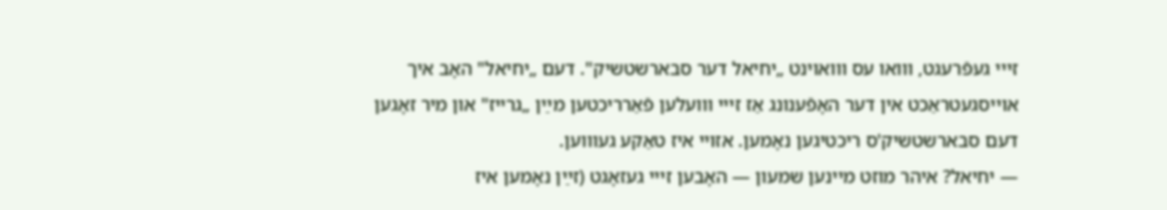זײי געפֿרעגט, װואו עס װואוינט „יחיאל דער סבארשטשיק". דעם „יחיאל" האָב איך אױיסגעטראַכט אין דער האָפֿענונג אַז זײי װועלען פֿאַרריכטען מײַן „גרייז" און מיר זאָגען דעם סבארשטשיק'ס ריכטיגען נאָמען. אזױי איז טאַקע געװוען.
— יחיאל? איהר מוזט מיינען שמעון — האָבען זײי געזאָגט (זײַן נאָמען איז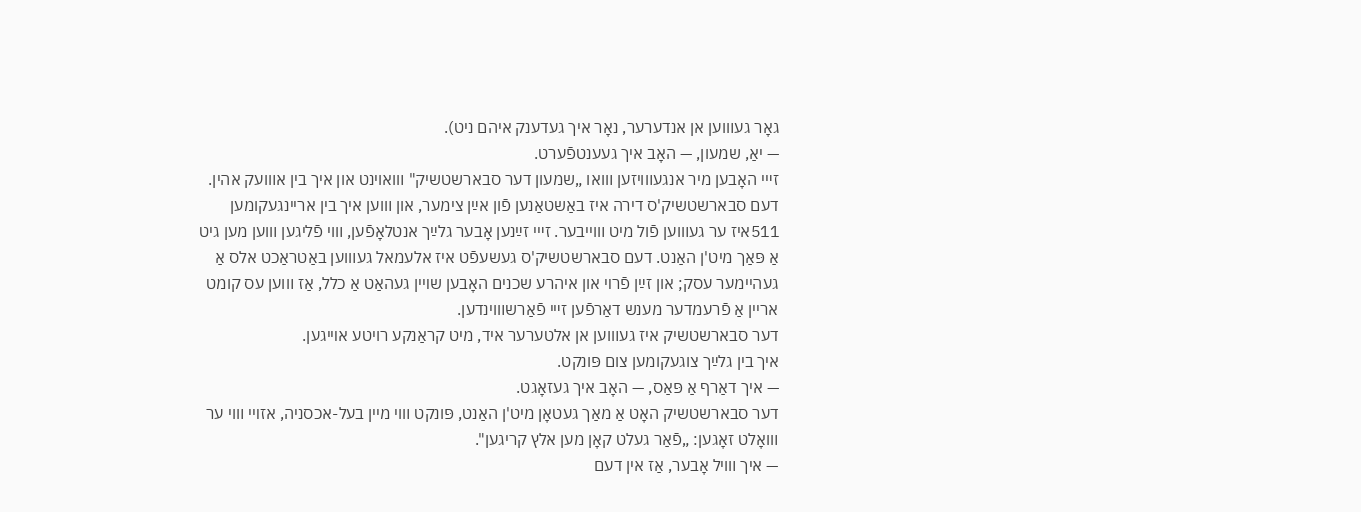גאָר געװוען אן אנדערער, נאָר איך געדענק איהם ניט).
— יאַ, שמעון, — האָב איך געענטפֿערט.
זײי האָבען מיר אנגעװויזען װואו „שמעון דער סבארשטשיק" װואוינט און איך בין אװועק אהין. דעם סבארשטשיק'ס דירה איז באַשטאַנען פֿון אײַן צימער, און װוען איך בין אריינגעקומען 511איז ער געװוען פֿול מיט װוייבער. זײי זײַנען אָבער גלײַך אנטלאָפֿען, װוי פֿליגען װוען מען גיט אַ פּאַך מיט'ן האַנט. דעם סבארשטשיק'ס געשעפֿט איז אלעמאל געװוען באַטראַכט אלס אַ געהיימער עסק; און זײַן פֿרױ און איהרע שכנים האָבען שױין געהאַט אַ כלל, אַז װוען עס קומט אריין אַ פֿרעמדער מענש דאַרפֿען זײי פֿאַרשװוינדען.
דער סבארשטשיק איז געװוען אן אלטערער איד, מיט קראַנקע רויטע אױיגען.
איך בין גלײַך צוגעקומען צום פּונקט.
— איך דאַרף אַ פּאַס, — האָב איך געזאָגט.
דער סבארשטשיק האָט אַ מאַך געטאָן מיט'ן האַנט, פּונקט װוי מיין בעל-אכסניה, אזױי װוי ער װואָלט זאָגען: „פֿאַר געלט קאָן מען אלץ קריגען".
— איך װויל אָבער, אַז אין דעם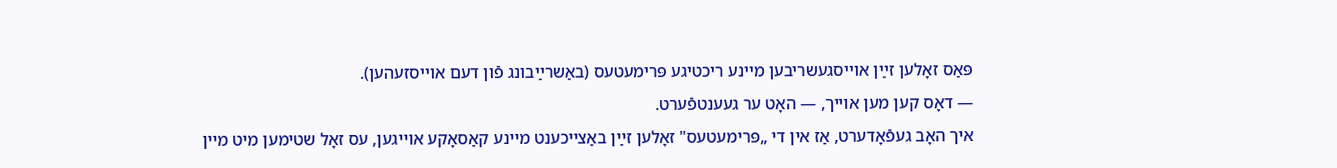פּאַס זאָלען זײַן אױיסגעשריבען מיינע ריכטיגע פּרימעטעס (באַשרײַבונג פֿון דעם אױיסזעהען).
— דאָס קען מען אױיך, — האָט ער געענטפֿערט.
איך האָב געפֿאָדערט, אַז אין די „פּרימעטעס" זאָלען זײַן באַצייכענט מיינע קאַסאָקע אױיגען, עס זאָל שטימען מיט מיין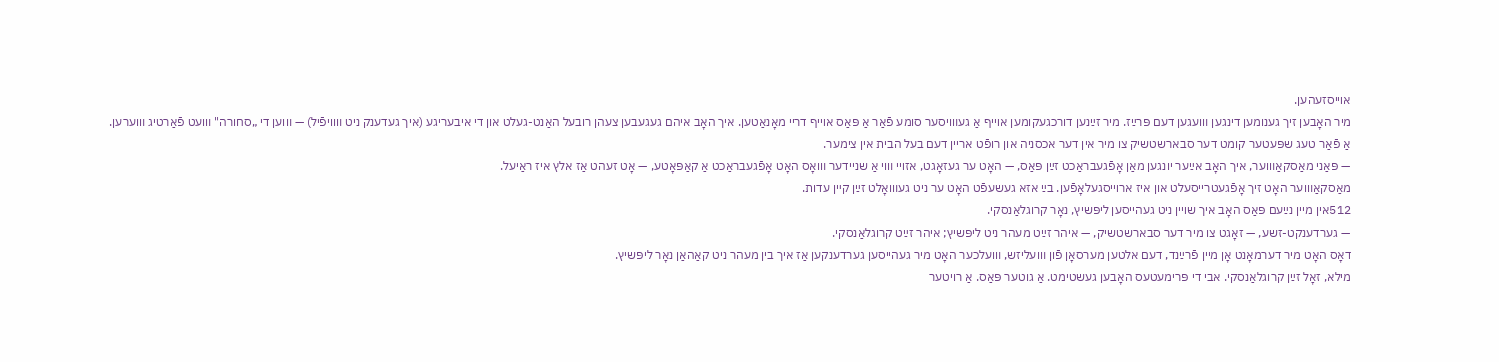אױיסזעהען.
מיר האָבען זיך גענומען דינגען װועגען דעם פּרײַז. מיר זײַנען דורכגעקומען אױיף אַ געװויסער סומע פֿאַר אַ פּאַס אױיף דריי מאָנאַטען. איך האָב איהם געגעבען צעהן רובעל האַנט-געלט און די איבעריגע (איך געדענק ניט װוויפֿיל) — װוען די „סחורה" װועט פֿאַרטיג װוערען.
אַ פֿאַר טעג שפּעטער קומט דער סבארשטשיק צו מיר אין דער אכסניה און רופֿט אריין דעם בעל הבית אין צימער.
— פּאַני מאַסקאַװוער, איך האָב אײַער יונגען מאַן אָפֿגעבראַכט זײַן פּאַס, — האָט ער געזאָגט, אזױי װוי אַ שניידער װואָס האָט אָפֿגעבראַכט אַ קאַפּאָטע, — אָט זעהט אַז אלץ איז ראַיעל.
מאַסקאַװוער האָט זיך אָפֿגעטרייסעלט און איז ארױיסגעלאָפֿען. בײַ אזא געשעפֿט האָט ער ניט געװואָלט זײַן קײן עדות.
512אין מיין נײַעם פּאַס האָב איך שױין ניט געהייסען ליפּשיץ, נאָר קרוגלאַנסקי.
— גערדענקט-זשע, — זאָגט צו מיר דער סבארשטשיק, — איהר זײַט מעהר ניט ליפּשיץ; איהר זײַט קרוגלאַנסקי.
דאָס האָט מיר דערמאָנט אָן מיין פֿרײַנד, דעם אלטען מערסאָן פֿון װועליזש, װועלכער האָט מיר געהייסען גערדענקען אַז איך בין מעהר ניט קאַהאַן נאָר ליפּשיץ.
מילא, זאָל זײַן קרוגלאַנסקי. אבי די פּרימעטעס האָבען געשטימט. אַ גוטער פּאַס. אַ רויטער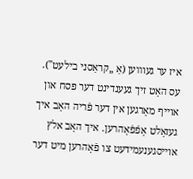איז ער געװוען (אַ „קראַסני בילעט").
עס האָט זיך געענדינט דער פּסח און אױיף מאָרגען אין דער פֿריה האָב איך געזאָלט אָפֿפֿאָהרען. איך האָב אלץ אױיסגענעמידעט צו פֿאָהרען מיט דער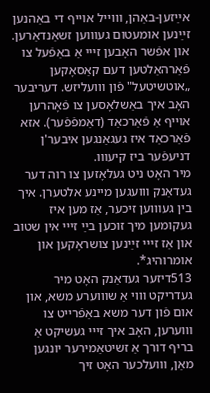אײַזען-באַהן, װוייל אױיף די באַהנען זײַנען אומעטום געװוען זשאַנדאַרען. און אפֿשר האָבען זײי אַ באַפֿעל צו פֿאַרהאַלטען דעם קאַסאָקען „אוטשיטעל" פֿון װועליזש. דעריבער האָב איך באַשלאָסען צו פֿאָהרען אױיף אַ פֿאַרכאַד (דאַמפֿפֿער). אזא פֿאַרכאַד איז געגאַנגען איבער'ן דניעפֿער ביז קיעװו.
מיר האָט ניט געלאָזען צו רוה דער געדאַנק װועגען מיינע אלטערן. איך בין געװוען זיכער, אַז מען איז געקומען מיך זוכען בײַ זײי אין שטוב און אַז זײי זײַנען צושראָקען און אומרוהיג*.
513דיזער געדאַנק האָט מיר געדריקט װוי אַ שװוערע משא, און אום פֿון דער משא באַפֿרייט צו װוערען, האָב איך זײי געשיקט אַ בריף דורך אַ זשיטאַמירער יונגען מאַן, װועלכער האָט זיך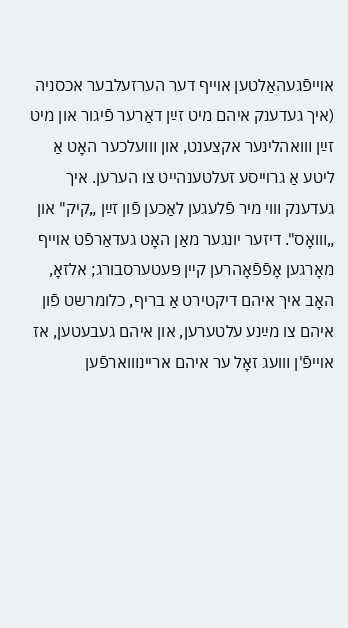אױיפֿגעהאַלטען אױיף דער הערזעלבער אכסניה (איך געדענק איהם מיט זײַן דאַרער פֿיגור און מיט זײַן װואהלינער אקצענט, און װועלכער האָט אַ ליטע אַ גרױיסע זעלטענהייט צו הערען. איך געדענק װוי מיר פֿלעגען לאַכען פֿון זײַן „קיק" און „װואָס". דיזער יונגער מאַן האָט געדאַרפֿט אױיף מאָרגען אָפֿפֿאָהרען קײן פּעטערסבורג; אלזאָ, האָב איך איהם דיקטירט אַ בריף, כלומרשט פֿון איהם צו מײַנע עלטערען, און איהם געבעטען, אז אױיפֿ'ן װועג זאָל ער איהם אריינװוארפֿען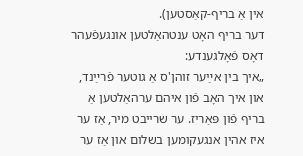אין אַ בריף-קאַסטען).
דער בריף האָט ענטהאַלטען אונגעפֿעהר דאָס פֿאָלגענדע:
„איך בין אײַער זוהן'ס אַ גוטער פֿרײַנד, און איך האָב פֿון איהם ערהאַלטען אַ בריף פֿון פּאַריז. ער שרייבט מיר, אַז ער איז אהין אנגעקומען בשלום און אַז ער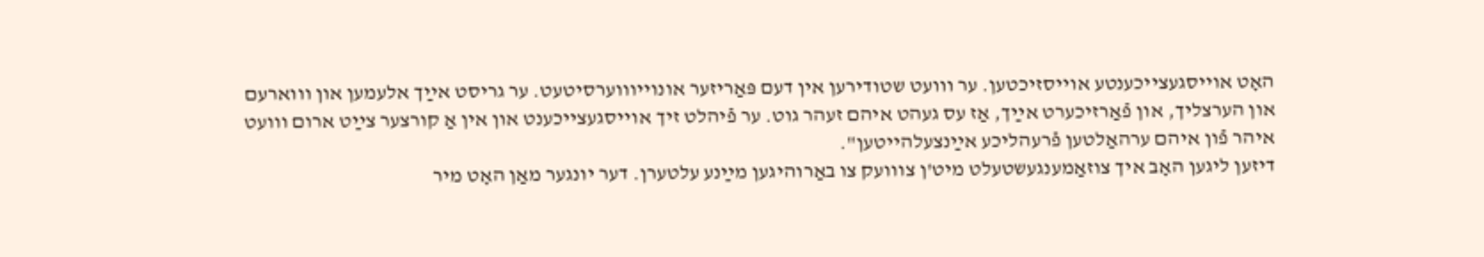האָט אױיסגעצייכענטע אױיסזיכטען. ער װועט שטודירען אין דעם פּאַריזער אונױיװוערסיטעט. ער גריסט אײַך אלעמען און װוארעם און הערצליך, און פֿאַרזיכערט אײַך, אַז עס געהט איהם זעהר גוט. ער פֿיהלט זיך אױיסגעצייכענט און אין אַ קורצער צײַט ארום װועט איהר פֿון איהם ערהאַלטען פֿרעהליכע אײַנצעלהייטען".
דיזען ליגען האָב איך צוזאַמענגעשטעלט מיט'ן צװועק צו באַרוהיגען מײַנע עלטערן. דער יונגער מאַן האָט מיר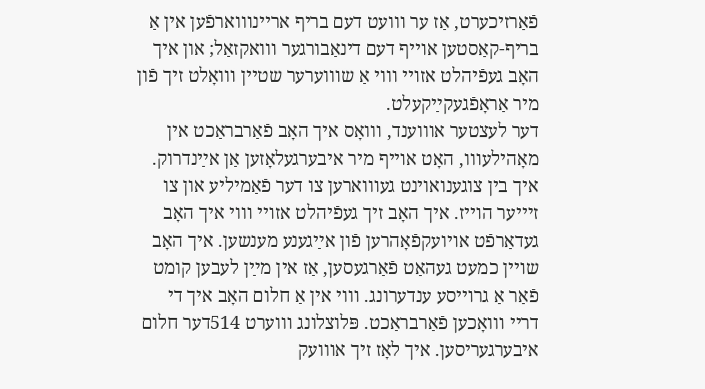פֿאַרזיכערט, אַז ער װועט דעם בריף אריינװוארפֿען אין אַ בריף-קאַסטען אױיף דעם דינאַבורגער װואקזאַל; און איך האָב געפֿיהלט אזױי װוי אַ שװוערער שטיין װואָלט זיך פֿון מיר אַראָפֿגעקײַקעלט.
דער לעצטער אװוענד, װואָס איך האָב פֿאַרבראַכט אין מאָהילעװו, האָט אױיף מיר איבערגעלאָזען אַן אײַנדרוק. איך בין צוגענואוינט געװוארען צו דער פֿאַמיליע און צו זײיער הױיז. איך האָב זיך געפֿיהלט אזױי װוי איך האָב געדאַרפֿט אױועקפֿאָהרען פֿון אײַגענע מענשען. איך האָב שױין כמעט געהאַט פֿאַרגעסען, אַז אין מײַן לעבען קומט פֿאַר אַ גרױיסע ענדערונג. װוי אין אַ חלום האָב איך די דריי װואָכען פֿאַרבראַכט. פּלוצלונג װוערט 514דער חלום איבערגעריסען. איך לאָז זיך אװועק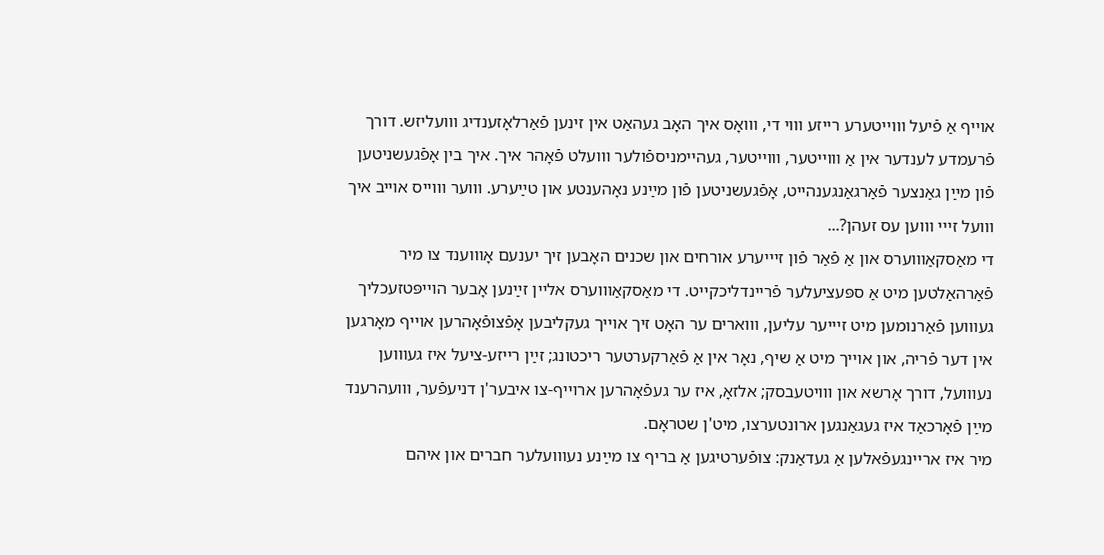אױיף אַ פֿיעל װוייטערע רייזע װוי די, װואָס איך האָב געהאַט אין זינען פֿאַרלאָזענדיג װועליזש. דורך פֿרעמדע לענדער אין אַ װוייטער, װוייטער, געהיימניספֿולער װועלט פֿאָהר איך. איך בין אָפֿגעשניטען פֿון מײַן גאַנצער פֿאַרגאַנגענהייט, אָפֿגעשניטען פֿון מײַנע נאָהענטע און טײַערע. װוער װוייס אױיב איך װועל זײי װוען עס זעהן?...
די מאַסקאַװוערס און אַ פֿאַר פֿון זײיערע אורחים און שכנים האָבען זיך יענעם אָװוענד צו מיר פֿאַרהאַלטען מיט אַ ספּעציעלער פֿריינדליכקייט. די מאַסקאַװוערס אלײן זײַנען אָבער הױיפּטזעכליך געװוען פֿאַרנומען מיט זײיער עליען, װוארים ער האָט זיך אױיך געקליבען אָפֿצופֿאָהרען אױיף מאָרגען אין דער פֿריה, און אױיך מיט אַ שיף, נאָר אין אַ פֿאַרקערטער ריכטונג; זײַן רייזע-ציעל איז געװוען נעװועל, דורך אָרשא און װויטעבסק; אלזאָ, איז ער געפֿאָהרען ארױיף-צו איבער'ן דניעפֿער, װועהרענד מײַן פֿאָרכאַד איז געגאַנגען ארונטערצו, מיט'ן שטראָם.
מיר איז אריינגעפֿאלען אַ געדאַנק: צופֿערטיגען אַ בריף צו מײַנע נעװועלער חברים און איהם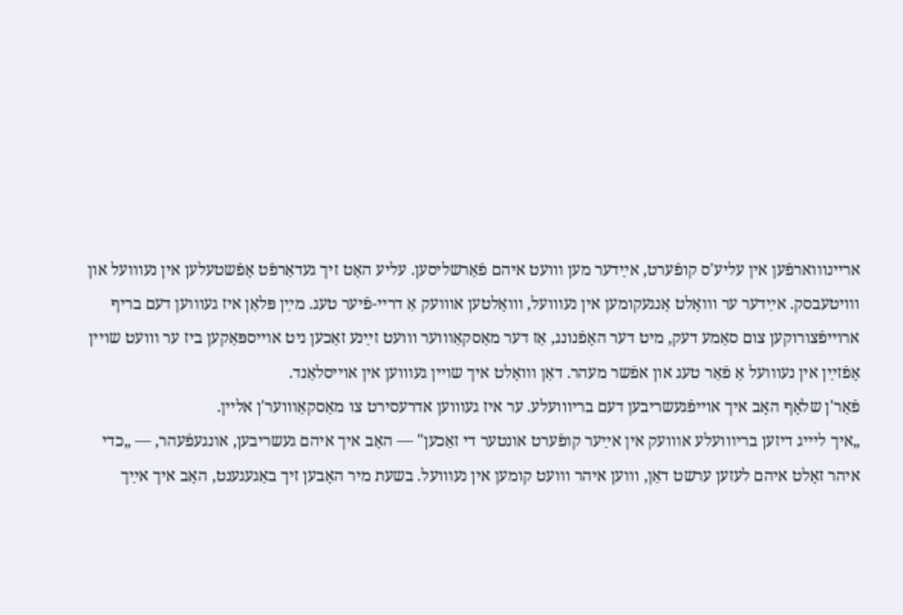אריינװוארפֿען אין עליע'ס קופֿערט, אײַדער מען װועט איהם פֿאַרשליסען. עליע האָט זיך געדאַרפֿט אָפֿשטעלען אין נעװועל און װויטעבסק. אײַדער ער װואָלט אָנגעקומען אין נעװועל, װואָלטען אװועק אַ דריי-פֿיער טעג. מײַן פּלאַן איז געװוען דעם בריף ארױיפֿצורוקען צום סאַמע דעק, מיט דער האָפֿנונג, אַז דער מאַסקאַװוער װועט זײַנע זאַכען ניט אױיספּאַקען ביז ער װועט שױין אָפֿזײַן אין נעװועל אַ פֿאַר טעג און אפֿשר מעהר. דאַן װואָלט איך שױין געװוען אין אױיסלאַנד.
פֿאַר'ן שלאָף האָב איך אױיפֿגעשריבען דעם בריװועלע. ער איז געװוען אדרעסירט צו מאַסקאַװוער'ן אלײן.
„איך לײיג דיזען בריװועלע אװועק אין אײַער קופֿערט אונטער די זאַכען" — האָב איך איהם געשריבען, אונגעפֿעהר, — „כדי איהר זאָלט איהם לעזען ערשט דאַן, װוען איהר װועט קומען אין נעװועל. בשעת מיר האָבען זיך באַגעגענט, האָב איך אײַך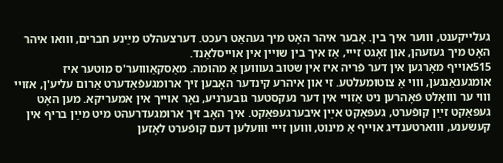געלייקענט, װוער איך בין. אָבער איהר האָט מיך געהאַט רעכט. דערצעהלט מײַנע חברים, װואו איהר האָט מיך געזעהן, און זאָגט זײי, אַז איך בין שױין אין אױיסלאַנד.
515אױיף מאָרגען אין דער פֿריה איז אין שטוב געװוען אַ מהומה. מאַסקאַװוער'ס מוטער איז אומגענאַנגען, װוי אַ צוטומעלטע. זי און איהרע קינדער האָבען זיך ארומגעפֿאַדערט אַרום עליע'ן, אזױי װוי ער װואָלט פֿאָהרען ניט אַזױי אין דער נעקסטער גובערניע, נאָר אױיך אין אמעריקא. מען האָט געפּאַקט זײַן קופֿערט, געפּאַקט אײַן איבערגעפּאַקט. איך האָב זיך ארומגעדרעהט מיט מײַן בריף אין קעשענע, װוארטענדיג אױיף אַ מינוט, װוען זײי װועלען דעם קופֿערט לאָזען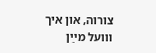צורוה, און איך װועל מײַן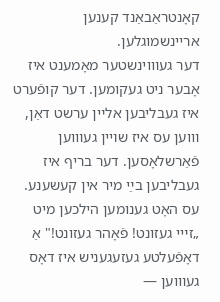קאָנטראַבאַנד קענען אריינשמוגלען.
דער געװוינשטער מאָמענט איז אָבער ניט געקומען. דער קופֿערט איז געבליבען אלײן ערשט דאַן, װוען עס איז שױין געװוען פֿאַרשלאָסען. דער בריף איז געבליבען בײַ מיר אין קעשענע.
עס האָט גענומען הילכען מיט „זײי געזונט! פֿאָהר געזונט!" אַ דאָפֿעלטע געזעגעניש איז דאָס געװוען —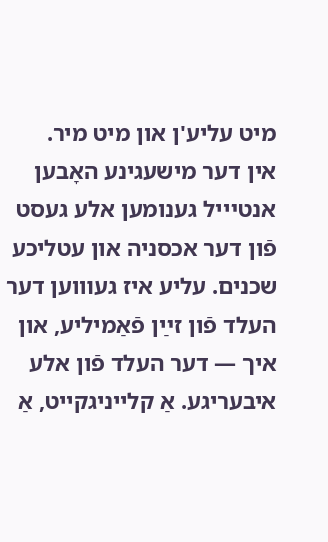מיט עליע'ן און מיט מיר.
אין דער מישעגינע האָבען אנטײיל גענומען אלע געסט פֿון דער אכסניה און עטליכע שכנים. עליע איז געװוען דער העלד פֿון זײַן פֿאַמיליע, און איך — דער העלד פֿון אלע איבעריגע. אַ קלייניגקייט, אַ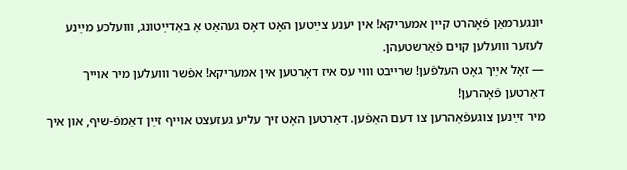יונגערמאַן פֿאָהרט קײן אמעריקא! אין יענע צײַטען האָט דאָס געהאַט אַ באַדײַטונג, װועלכע מײַנע לעזער װועלען קױם פֿאַרשטעהן.
— זאָל אײַך גאָט העלפֿען! שרייבט װוי עס איז דאָרטען אין אמעריקא! אפֿשר װועלען מיר אױיך דאַרטען פֿאָהרען!
מיר זײַנען צוגעפֿאַהרען צו דעם האַפֿען. דאַרטען האָט זיך עליע געזעצט אױיף זײַן דאַמפֿ-שיף, און איך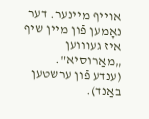אױיף מיינער. דער נאָמען פֿון מיין שיף איז געװוען „מאַרוסיא".
(ענדע פֿון ערשטען באַנד).